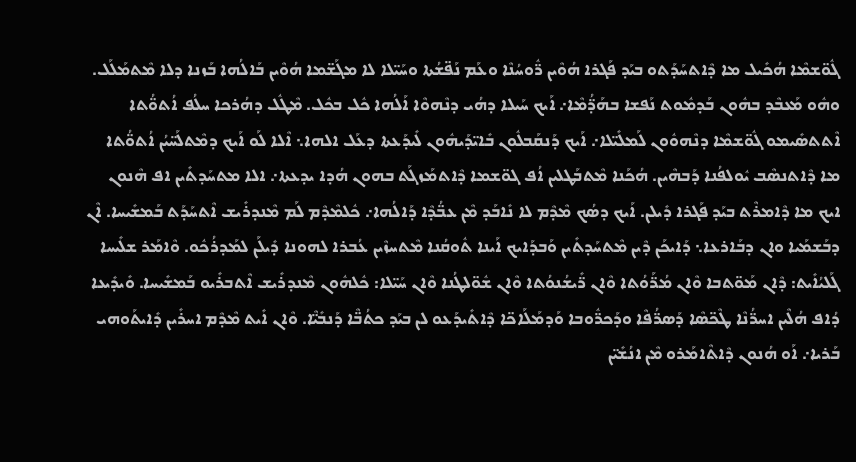ܓܽܘ̈ܫܡܶܐ ܗܳܟܺܝܠ ܡܐ ܕܶܐܬܚܰܕܰܬܘ ܒܝܰܕ ܦܰܓܪܐ ܗܳܘܶܝܢ ܖ̈ܽܘܚܳܢܶܐ ܘܥܰܡ ܢܰܦ̈ܫܳܬܐ ܘܚܰܝ̈ܠܐ ܠܐ ܡܓܰܫ̈ܡܐ ܗܳܘܶܝܢ ܒܰܐܠܳܗܐ ܒܰܙܢܐ ܕܠܐ ܡܶܬܡܰܠܰܠ. ܘܗܽܘ ܡܰܥܒܶܕ ܒܗܽܘܢ ܒܰܕܡܽܘܬ ܢܰܦܫܐ ܒܗܰܕ̈ܳܡܶܐ܇ ܐܰܝܟ ܚܰܝܠܐ ܕܗܳܝ ܕܢܶܗܘܶܐ ܐܰܠܳܗܐ ܟܽܠ ܒܟܽܠ. ܡܶܛܽܠ ܕܗܳܪܟܐ ܚܠܳܦ ܐܳܬܘ̈ܳܬܐ ܐܶܬܬܣܺܝܡܘ ܓܽܘ̈ܫܡܶܐ ܕܢܶܗܘܽܘܢ ܠܰܡܠܺܝ̈ܠܐ܇ ܐܰܝܟ ܕܰܢܩܰܒܠܽܘܢ ܒܺܐܝ̈ܕܰܝܗܽܘܢ ܠܺܝܕܰܥܬܐ ܕܥܰܠ ܐܠܗܐ܆ ܐܶܠܐ ܠܰܘ ܐܰܝܟ ܕܡܶܬܠܰܚ̈ܝܳܢ ܐܳܬܘ̈ܳܬܐ ܡܐ ܕܶܐܬܢܣܶܒ ܝܽܘܠܦܳܢܐ ܕܰܒܗܶܝܢ. ܗܳܟܰܢܐ ܡܶܬܒܰܛܠܝܢ ܐܳܦ ܓܘ̈ܫܡܐ ܕܶܐܬܡܰܙܓܰܬ ܒܗܘܢ ܗܳܕܐ ܝܕܥܬܐ܇ ܐܠܐ ܡܬܚܰܕܬܺܝܢ ܐܦ ܗܶܢܘܢ ܐܝܟ ܡܐ ܕܶܐܡܪܶܬ ܒܝܰܕ ܦܰܓܪܐ ܕܺܝܠܢ. ܐܰܝܟ ܕܣܳܟ ܡܶܕܶܡ ܠܐ ܢܺܐܒܰܕ ܡܶܢ ܥܒ̈ܳܕܶܐ ܕܰܐܠܳܗܐ܇ ܟܽܠܡܶܕܶܡ ܠܰܡ ܡܶܢܕܪܺܝܫ ܐܶܬܚܰܕܰܬ ܒܰܡܫܺܝܚܐ. ܐܶܢ ܕܒܰܫܡܰܝܐ ܘܐܢ ܕܒܰܐܪܥܐ܆ ܕܰܐܝܟܰܢ ܕܶܝܢ ܡܶܬܚܰܕܬܺܝܢ ܘܰܒܕܰܐܝܟ ܐܰܝܢܐ ܬܽܘܩܳܢܐ ܡܶܬܚܙܶܝܢ ܥܳܒܪܐ ܠܗܘܢܐ ܕܺܝܠܰܢ ܠܡܰܕܪܳܟܽܘ. ܘܶܐܡܰܪ ܫܠܺܝܚܐ ܓܰܠܝܳܐܺܝܬ: ܕܶܐܢ ܡܰܘ̈ܬܒܐ ܘܶܐܢ ܡܳܖ̈ܰܘܳܬܐ ܘܶܐܢ ܖ̈ܺܝܫܳܢܘܳܬܐ ܘܶܐܢ ܫܽܘ̈ܠܛܳܢܐ ܘܶܐܢ ܚܰܝ̈ܠܐ: ܟܽܠܗܽܘܢ ܡܶܢܕܪܺܝܫ ܐܶܬܒܪܺܝܘ ܒܰܡܫܺܝܚܐ. ܘܺܝܕܺܝܥܐ ܕܳܐܦ ܗܳܠܶܝܢ ܐܚܖ̈ܳܢܶܐ ܛܶܟ̈ܣܶܐ ܕܰܣܖ̈ܳܦܶܐ ܘܕܰܟܖ̈ܽܘܒܐ ܘܰܕܡܰܠܰܐܟ̈ܐ ܕܶܐܬܺܝܕܰܥܘ ܠܢ ܒܝܰܕ ܟܬܳܒ̈ܶܐ ܕܰܢܒܺܝ̈ܶܐ. ܘܶܐܢ ܐܺܝܬ ܡܶܕܶܡ ܐܚܪܺܝܢ ܕܺܐܝܬܰܘܗܝ ܒܰܪܝܐ܇ ܐܰܘ ܗܳܢܘܢ ܕܶܐܬܶܐܡܰܪܘ ܡܶܢ ܐܢܳܫܺܝ̈ܢ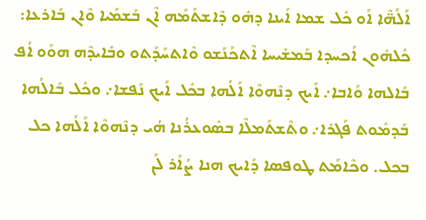ܐܰܠܳܗ̈ܶܐ ܐܰܘ ܟܽܠ ܫܡܐ ܐܰܝܢܐ ܕܗܽܘ ܕܶܐܫܬܰܡܰܗ ܐܶܢ ܒܰܫܡܰܝܐ ܘܶܐܢ ܒܰܐܪܥܐ: ܟܽܠܗܽܘܢ ܐܰܟܚܕܐ ܒܰܡܫܺܝܚܐ ܐܶܬܟܰܢܰܫܘ ܘܶܐܬܚܰܕܰܬܘ ܘܒܺܐܝܕܶܗ ܗܘܰܘ ܐܳܦ ܒܰܐܠܗܐ ܘܰܐܒܐ܇ ܐܰܝܟ ܕܢܶܗܘܶܐ ܐܰܠܳܗܐ ܒܟܽܠ ܐܰܝܟ ܢܰܦܫܐ܇ ܘܟܽܠ ܒܰܐܠܳܗܐ ܒܰܕܡܽܘܬ ܦܰܓܪܐ܇ ܘܬܶܫܬܰܡܠܶܐ ܒܣܽܘܥܪܳܢܐ ܗܳܝ ܕܢܶܗܘܶܐ ܐܰܠܳܗܐ ܟܠ ܒܟܠ. ܘܟܶܐܡܰܬ ܛܘܦܣܐ ܕܰܐܝܟ ܗܢܐ ܨܳܐܰܪ ܠܰܢ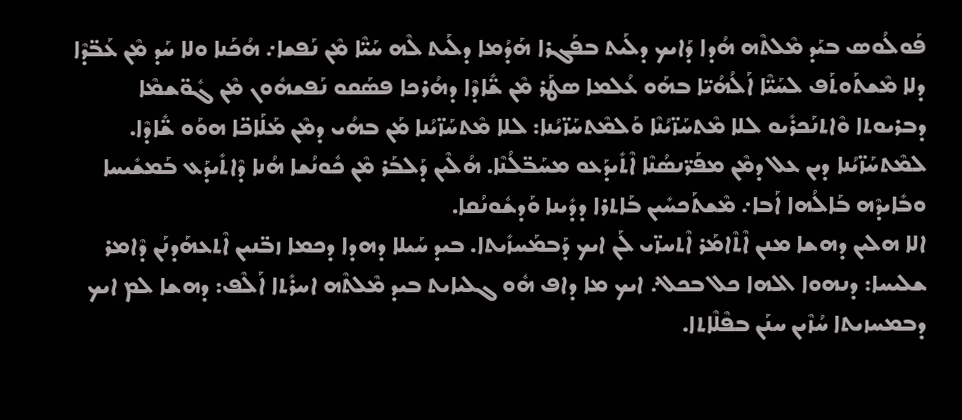ܦܰܘܠܳܘܣ ܒܝܰܕ ܡܶܠܬܶܗ ܗܳܕܐ ܕܰܐܝܟ ܕܠܰܝܬ ܒܦܰܓܪܐ ܗܰܕܳܡܐ ܕܠܰܝܬ ܠܶܗ ܚܰܝ̈ܶܐ ܡܶܢ ܢܰܦܫܐ܇ ܗܳܟܰܢܐ ܘܠܐ ܚܰܕ ܡܶܢ ܥܰܒ̈ܕܶܐ ܕܠܐ ܡܶܫܬܰܘܬܰܦ ܠܚܰܝ̈ܶܐ ܐܰܠܳܗܳܝ̈ܐ ܒܗܰܘ ܥܳܠܡܐ ܣܛܰܪ ܡܶܢ ܫ̈ܺܐܕܶܐ ܕܗܳܪܟܐ ܦܣܰܩܘ ܢܰܦܫܗܽܘܢ ܡܶܢ ܓܽܘ̈ܫܡܶܐ ܕܒܪܝܘܬܐ ܘܶܐܬܢܰܟܪܺܝܘ ܠܠܐ ܡܶܬܚܰܙ̈ܝܳܢܶܐ ܘܰܠܡܶܬܚܰܙ̈ܝܳܢܐ: ܠܠܐ ܡܶܬܚܰܙ̈ܝܳܢܐ ܡܰܢ ܒܗܳܝ ܕܡܶܢ ܡܰܠܰܐܟ̈ܐ ܗܘܰܘ ܫ̈ܺܐܕܶܐ. ܠܡܶܬܚܰܙ̈ܝܳܢܐ ܕܝܢ ܥܠ ܕܡܶܢ ܡܦܰܖ̈ܢܣܳܢܶܐ ܐܶܬܺܝܕܰܥܘ ܡܚܰܒ̈ܠܳܢܶܐ. ܗܳܠܶܝܢ ܕܰܠܒܰܪ ܡܶܢ ܟܽܘܢܳܫܐ ܗܳܢܐ ܕܶܐܬܺܝܕܰܥ ܒܰܡܫܺܝܚܐ ܘܒܺܐܝܕܶܗ ܒܰܐܠܳܗܐ ܐܰܒܐ܇ ܡܶܫܬܰܟܚܺܝܢ ܒܰܐܬܪܐ ܕܕܺܝܢܐ ܘܰܕܫܽܘܢܳܩܐ.
ܐܠܐ ܗܠܝܢ ܕܗܫܐ ܡܢܢ ܐܶܬܶܐܡܰܪ ܐܶܬܚܙ̈ܝ ܠܰܢ ܐܝܟ ܕܰܒܡܰܚܙܺܝܬܐ. ܒܝܕ ܚܰܝܠܐ ܕܗܕܐ ܕܟܡܐ ܙܒ̈ܢܝܢ ܐܶܬܥܗܰܕܢܰܢ ܕܶܐܡܪ ܫܠܝܚܐ: ܕܢܗܘܐ ܐܠܗܐ ܟܠ ܒܟܠ܇ ܐܝܟ ܡܐ ܕܐܦ ܗܽܘ ܓܠܝܐܝܬ ܒܝܕ ܡܶܠܬܶܗ ܐܚܪܺܬܐ ܐܰܠܶܦ: ܕܗܫܐ ܠܡ ܐܝܟ ܕܒܡܚܙܝܬܐ ܚܳܙܶܝܢ ܚܢܰܢ ܒܦܶܠܶܐܬܐ.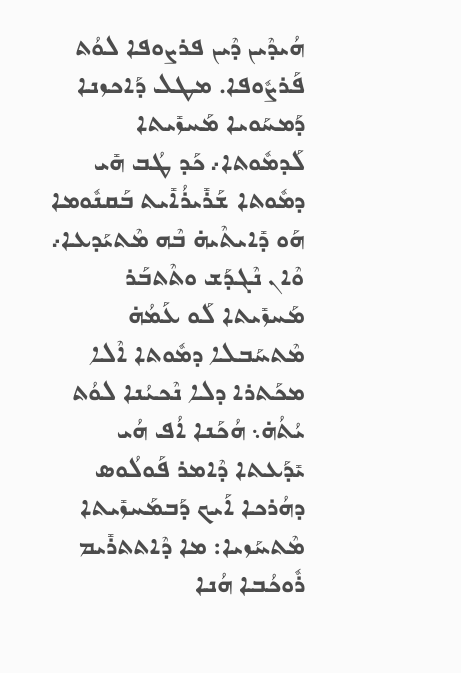ܗܳܝܕܶܝܢ ܕܶܝܢ ܦܪܨܘܦܐ ܠܘܳܬ ܦܰܪܨܽܘܦܐ. ܡܛܠ ܕܰܐܟܙܢܐ ܕܰܡܚܰܘܝܐ ܡܰܚܙܺܝܬܐ ܠܰܕܡܽܘܬܐ܇ ܟܰܕ ܛܳܒ ܗܺܝ ܕܡܽܘܬܐ ܫܰܪܺܝܪܳܐܺܝܬ ܒܰܩܢܽܘܡܐ ܗܰܘ ܕܺܐܝܬܶܝܗ̇ ܒܶܗ ܡܶܬܝܰܕܥܐ܇ ܘܶܐܢ ܢܶܓܕܰܫ ܘܬܶܬܒܰܪ ܡܰܚܙܺܝܬܐ ܠܰܘ ܥܰܡܳܗ̇ ܡܶܬܚܰܒܠܐ ܕܡܽܘܬܐ ܐܶܠܐ ܡܟܰܬܪܐ ܕܠܐ ܢܶܟܝܳܢܐ ܠܘܳܬ ܝܳܬܳܗ̇܆ ܗܳܟܰܢܐ ܐܳܦ ܗܳܝ ܝܺܕܰܥܬܐ ܕܶܐܡܪ ܦܰܘܠܳܘܣ ܕܗܳܪܟܐ ܐܰܝܟ ܕܰܒܡܰܚܙܺܝܬܐ ܡܶܬܚܰܙܝܐ: ܡܐ ܕܶܐܬܬܪܺܝܡ ܪܽܘܟܳܒܐ ܗܳܢܐ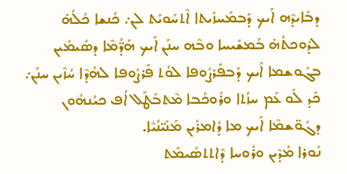ܕܒܺܐܝܕܶܗ ܐܰܝܟ ܕܰܒܡܰܚܙܺܝܬܐ ܐܶܬܚܰܘܝܰܬ ܠܢ܇ ܟܳܢܫܐ ܟܽܠܳܗ̇ ܠܕܽܘܟܬܳܗ̇ ܒܰܡܫܺܝܚܐ ܘܒܶܗ ܚܢܰܢ ܐܰܝܟ ܗܰܕ̈ܳܡܶܐ ܕܣܺܝܡܺܝܢ ܒܓܽܘܫܡܐ ܐܰܝܟ ܕܰܒܦܰܪܨܽܘܦܐ ܠܘܳܬ ܦܰܪܨܽܘܦܐ ܠܗܳܕܶܐ ܚܳܙܶܝܢ ܚܢܰܢ܇ ܟܰܕ ܠܰܘ ܥܰܡ ܚܙܳܬܐ ܘܪܽܘܟܳܒܐ ܡܶܬܒܰܛܰܠ ܐܳܦ ܟܝܳܢܗܽܘܢ ܕܓܽܘ̈ܫܡܶܐ ܐܰܝܟ ܡܐ ܕܳܐܡܪܺܝܢ ܡܰܢܺܝ̈ܢܳܝܶܐ.
ܢܽܘܪܐ ܡܳܕܶܝܢ ܘܪܽܘܚܐ ܕܶܐܬܬܣܺܝܡܰܬ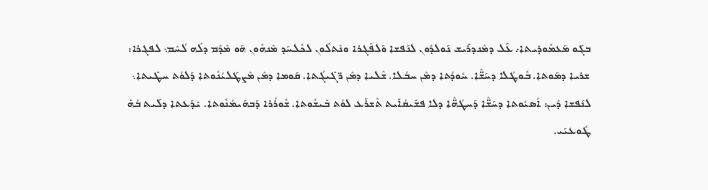ܒܓܰܘ ܡܰܥܡܽܘܕܺܝܬܐ܇ ܥܰܠ ܕܡܶܢܕܪܺܝܫ ܢܰܘܠܕܽܘܢ ܠܢܰܦܫܐ ܘܰܠܦܰܓܪܐ ܘܢܶܬܠܽܘܢ ܠܟܽܠܚܰܕ ܡܶܢܗܽܘܢ ܗܰܘ ܡܶܕܶܡ ܕܠܶܗ ܠܳܚܶܡ܆ ܠܦܓܪܐ: ܫܪܝܐ ܕܡܰܘܬܐ. ܒܽܘܛܳܠܐ ܕܚܰܫ̈ܶܐ. ܚܽܘܕܳܬܐ ܕܡܶܢ ܚܒܳܠܐ. ܫܶܠܝܐ ܕܡܶܢ ܖ̈ܓܺܝܓܳܬܐ. ܩܰܘܡܐ ܕܡܶܢ ܡܶܨܛܰܠܝܳܢܽܘܬܐ ܕܰܠܘܳܬ ܚܛܺܝܬܐ܆ ܠܢܰܦܫܐ ܕܶܝܢ: ܐܳܣܝܽܘܬܐ ܕܚܰܫ̈ܶܐ ܕܰܚܛܳܗ̈ܶܐ ܕܠܐ ܦܫܺܝܩܳܐܺܝܬ ܬܶܫܪܰܥ ܠܘܳܬ ܒܺܝܫܽܘܬܐ. ܫܽܘܪܳܪܐ ܕܰܒܗܰܝܡܳܢܽܘܬܐ. ܝܺܕܰܥܬܐ ܕܠܰܝܬ ܒܳܗ̇ ܛܽܘܥܝܰܝ.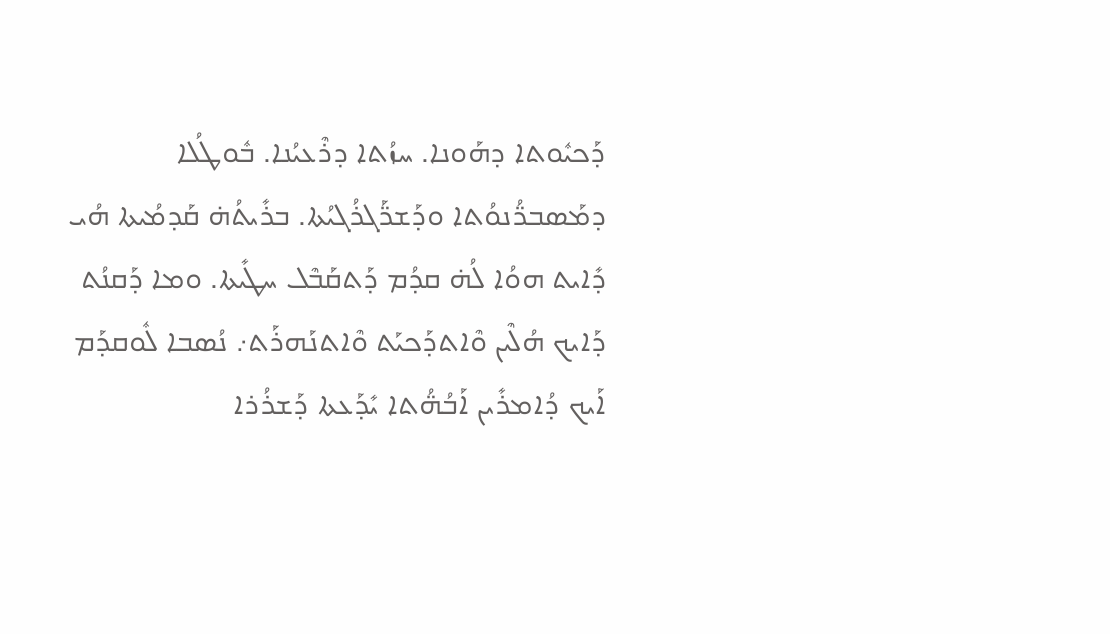ܕܰܟܝܽܘܬܐ ܕܗܰܘܢܐ. ܚܙܳܬܐ ܕܪܶܥܝܳܢܐ. ܒܽܘܛܳܠܐ ܕܡܰܣܒܖ̈ܳܢܘܳܬܐ ܘܕܰܫܖ̈ܰܓܪܳܓܝܳܬܐ. ܒܪܺܝܬܳܗ̇ ܩܰܕܡܳܝܬܐ ܗܳܝ ܕܺܐܝܬ ܗܘܳܐ ܠܳܗ̇ ܩܕܳܡ ܕܰܬܩܰܒܶܠ ܚܛܺܝܬܐ. ܘܡܐ ܕܰܩܢܳܬ ܕܰܐܝܟ ܗܳܠܶܝܢ ܘܶܐܬܕܰܟܝܰܬ ܘܶܐܬܢܰܗܪܰܬ܇ ܢܳܣܒܐ ܠܽܘܩܕܰܡ ܐܰܝܟ ܕܳܐܡܪܺܝܢ ܐܰܒܳܗ̈ܳܬܐ ܝܺܕܰܥܬܐ ܕܰܫܪܳܪܐ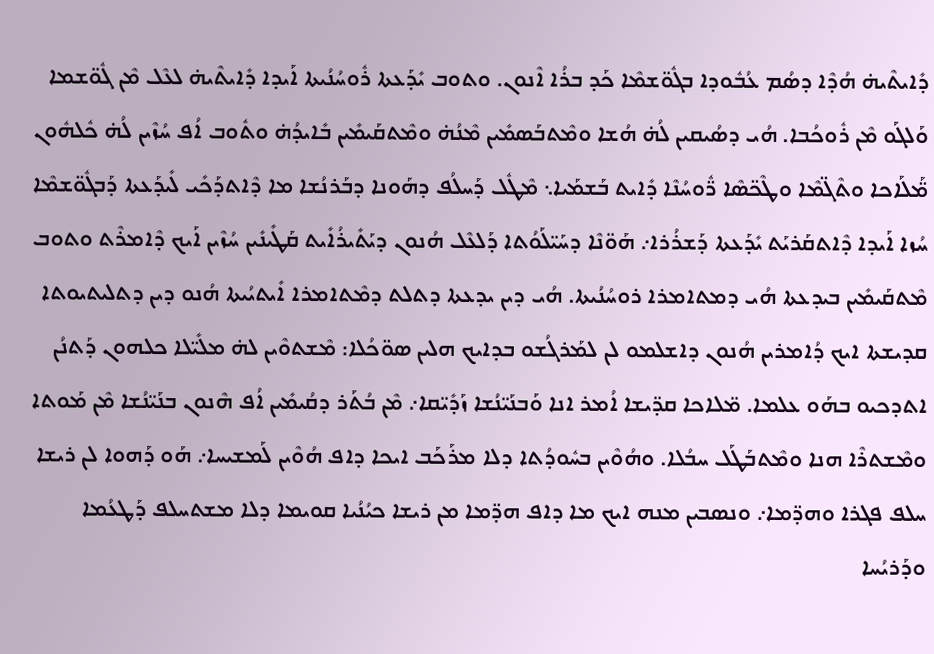ܕܺܐܝܬܶܝܗ̇ ܗܳܕܶܐ ܕܣܳܡ ܥܳܒܽܘܕܐ ܒܓܽܘ̈ܫܡܶܐ ܟܰܕ ܒܪܳܐ ܐܶܢܘܢ. ܘܬܘܒ ܝܺܕܰܥܬܐ ܪܽܘܚܳܢܳܝܬܐ ܐܰܝܕܐ ܕܺܐܝܬܶܝܗ̇ ܠܥܶܠ ܡܶܢ ܓܽܘ̈ܫܡܐ ܘܰܠܓܰܘ ܡܶܢ ܪܽܘܟܳܒܐ. ܗܳܝ ܕܣܳܝܩܝܢ ܠܳܗ̇ ܗܳܫܐ ܘܡܶܬܒܰܣܡܺܝܢ ܡܶܢܳܗ̇ ܘܡܶܬܩܰܝܡܺܝܢ ܒܺܐܝܕܳܗ̇ ܘܬܽܘܒ ܐܳܦ ܚܳܙܶܝܢ ܠܳܗ̇ ܟܽܠܗܽܘܢ ܡ̈ܰܠܰܐܟܐ ܘܬܶܓ̈ܡܶܐ ܘܛܶܟ̈ܣܶܐ ܖ̈ܽܘܚܳܢܶܐ ܕܺܐܝܬ ܒܰܫܡܰܝܐ܆ ܡܶܛܽܠ ܕܰܚܠܳܦ ܕܗܰܘܢܐ ܕܒܰܪܢܳܫܐ ܡܐ ܕܶܐܬܕܰܟܺܝ ܠܺܝܕܰܥܬܐ ܕܰܒܓܽܘ̈ܫܡܶܐ ܚܳܙܐ ܐܰܝܕܐ ܕܶܐܬܩܰܪܝܰܬ ܝܺܕܰܥܬܐ ܕܰܫܪܳܪܐ܇ ܗܰܘ̈ܢܶܐ ܕܚܰܝ̈ܠܰܘܳܬܐ ܕܰܠܥܶܠ ܗܳܢܘܢ ܕܝܰܬܺܝܪܳܐܺܝܬ ܩܰܛܺܝܢܺܝܢ ܚܳܙܶܝܢ ܐܰܝܟ ܕܶܐܡܪܶܬ ܘܬܘܒ ܡܶܬܩܰܝܡܺܝܢ ܒܝܕܥܬܐ ܗܳܝ ܕܡܬܐܡܪܐ ܪܘܚܳܢܳܝܬܐ. ܗܳܝ ܕܝܢ ܝܕܥܬܐ ܕܬܠܬ ܕܡܶܬܐܡܪܐ ܐܺܝܬܝܳܝܬܐ ܗܳܢܘ ܕܝܢ ܕܬܠܝܬܝܘܬܐ ܩܕܝܫܬܐ ܐܝܟ ܕܳܐܡܪܝܢ ܗܳܢܘܢ ܕܐܫܠܡܘ ܠܢ ܠܡܰܪܓܳܫܘ ܒܕܐܝܟ ܗܠܝܢ ܣܘ̈ܟܳܠܐ: ܡܶܫܬܘܶܝܢ ܠܗ̇ ܡܠܺܝ̈ܠܐ ܟܠܗܘܢ ܕܰܬܢܳܢ ܐܬܕܟܝܘ ܒܗܰܘ ܥܠܡܐ. ܡ̈ܠܐܟܐ ܩܕ̈ܝܫܐ ܐܳܡܪ ܐܢܐ ܘܰܒܢܰܝ̈ܢܳܫܐ ܙܰܕܺܝ̈ܩܐ܇ ܡܶܢ ܒܳܬܰܪ ܕܩܳܝܡܺܝܢ ܐܳܦ ܗܶܢܘܢ ܒܢܰܝ̈ܢܳܫܐ ܡܶܢ ܡܰܘܬܐ ܘܡܶܫܬܪܶܐ ܗܢܐ ܘܡܶܬܒܰܛܰܠ ܚܒܳܠܐ. ܘܗܳܘܶܝܢ ܒܚܽܘܕܳܬܐ ܕܠܐ ܡܪܰܟܰܒ ܐܝܟܐ ܕܐܦ ܗܳܘܶܝܢ ܠܰܡܫܝܚܐ܇ ܗܰܘ ܕܰܗܘܐ ܠܢ ܪܝܫܐ ܚܠܦ ܦܓܪܐ ܘܗܕ̈ܡܐ܇ ܘܢܣܒܝܢ ܡܢܗ ܐܝܟ ܡܐ ܕܐܦ ܗܕ̈ܡܐ ܡܢ ܪܝܫܐ ܟܝܳܢܳܝܐ ܩܘܝܡܐ ܕܠܐ ܡܫܬܚܠܦ ܕܰܛܥܳܡܐ ܘܕܰܪܝܳܚܐ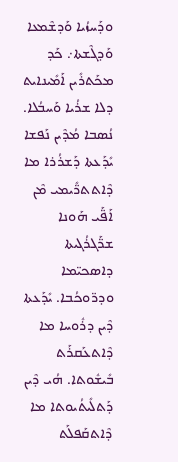ܘܕܰܚܙܳܝܐ ܘܰܕܫܶܡܥܐ ܘܰܕܓܶܫܬܐ܇ ܟܰܕ ܡܟܰܬܪܺܝܢ ܐܰܡܺܝܢܐܝܬ ܕܠܐ ܫܪܳܝܐ ܘܰܚܒܳܠܐ.
ܢܳܣܒܐ ܡܳܕܶܝܢ ܢܰܦܫܐ ܝܺܕܰܥܬܐ ܕܰܫܪܳܪܐ ܡܐ ܕܶܐܬܬܖ̈ܺܝܡܝ ܡܶܢ ܐܰܦ̈ܰܝ ܗܰܘܢܐ ܫܖ̈ܰܓܪܳܓܝܬܐ ܕܐܣܟܝ̈ܡܐ ܘܕܖ̈ܘܟܳܒܐ. ܝܺܕܰܥܬܐ ܕܶܝܢ ܕܪܽܘܚܐ ܡܐ ܕܶܐܬܥܰܩܪܰܬ ܒܺܝܫܽܘܬܐ. ܗܳܝ ܕܶܝܢ ܕܰܬܠܺܝܬܳܝܘܬܐ ܡܐ ܕܶܐܬܩܰܦܠܰܬ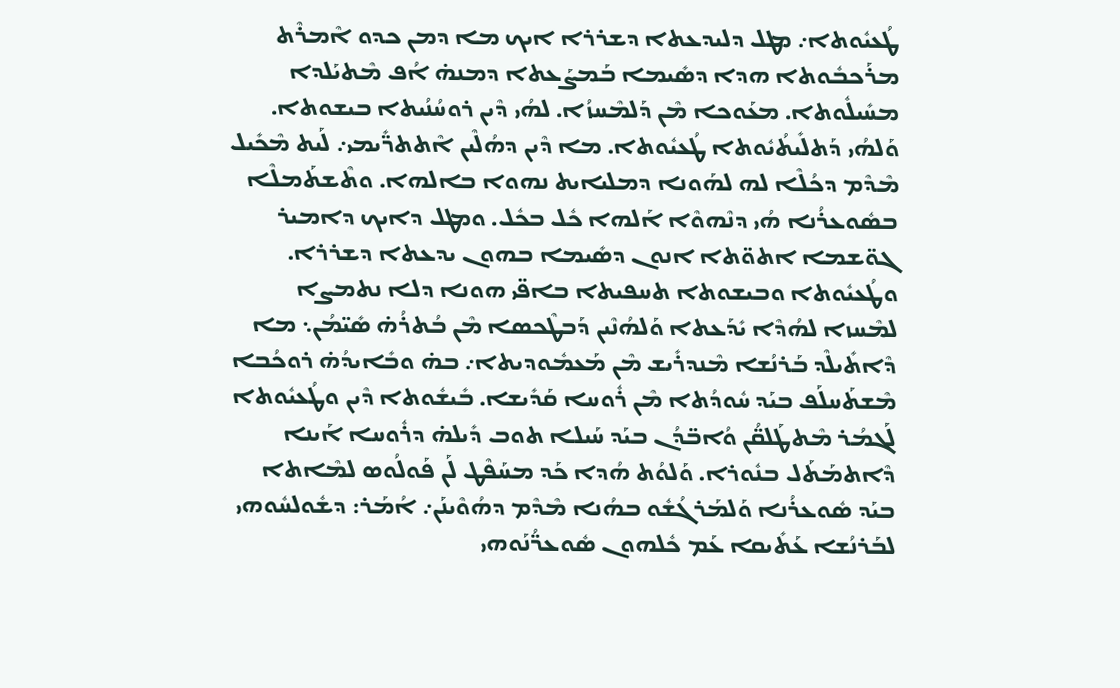ܛܳܥܝܽܘܬܐ܇ ܡܛܠ ܕܠܝܕܥܬܐ ܕܫܪܪܐ ܐܝܟ ܡܐ ܕܡܢ ܟܕܘ ܐܶܡܪܶܬ ܡܪܰܟܒܽܘܬܐ ܗܕܐ ܕܣܺܝܡܐ ܒܰܡܨܰܥܬܐ ܕܡܢܗ̇ ܐܳܦ ܡܶܬܝܰܠܕܐ ܡܚܺܝܠܽܘܬܐ. ܡܥܰܘܟܐ ܡܶܢ ܕܰܠܡܶܚܙܳܐ. ܠܗܳܝ ܕܶܝܢ ܪܘܚܳܢܳܝܬܐ ܒܝܫܘܬܐ. ܘܰܠܗܳܝ ܕܰܬܠܺܝܬܳܝܽܘܬܐ ܛܳܥܝܽܘܬܐ. ܡܐ ܕܶܝܢ ܕܗܳܠܶܝܢ ܐܶܬܬܖ̈ܺܝܡܝ܇ ܠܰܝܬ ܡܶܟܺܝܠ ܡܶܕܶܡ ܕܟܳܠܶܐ ܠܗ ܠܗܰܘܢܐ ܕܡܠܝܐܝܬ ܢܗܘܐ ܒܐܠܗܐ. ܘܬܶܫܬܰܡܠܶܐ ܒܣܽܘܥܪܳܢܐ ܗܳܝ ܕܢܶܗܘܶܐ ܐܰܠܗܐ ܟܽܠ ܒܟܽܠ. ܘܡܛܠ ܕܐܝܟ ܕܐܡܝܪ ܓܘ̈ܫܡܐ ܐܬܘ̈ܬܐ ܐܢܘܢ ܕܣܺܝܡܐ ܒܗܘܢ ܝܕܥܬܐ ܕܫܪܪܐ. ܘܛܳܥܝܽܘܬܐ ܘܒܝܫܘܬܐ ܬܚܦܝܬܐ ܒܐܦ̈ܝ ܗܘܢܐ ܕܠܐ ܢܬܡܨܐ ܠܡܶܚܙܐ ܠܗܳܕܶܐ ܝܺܕܰܥܬܐ ܘܰܠܗܳܢܶܝܢ ܕܰܒܛܶܟܣܐ ܡܶܢ ܒܳܬܪܳܗ̇ ܣܺܝ̈ܡܳܢ܆ ܡܐ ܕܶܐܬܺܝܠܶܕ ܒܰܪܢܳܫܐ ܡܶܢܕܪܺܝܫ ܡܶܢ ܡܰܥܡܽܘܕܝܬܐ܇ ܒܗ̇ ܘܒܺܐܝܕܳܗ̇ ܪܘܟܳܒܐ ܡܶܫܬܰܚܠܰܦ ܒܝܰܕ ܚܽܘܕܳܬܐ ܡܶܢ ܪܽܘܚܐ ܩܰܕܺܝܫܐ. ܒܺܝܫܽܘܬܐ ܕܶܝܢ ܘܛܳܥܝܽܘܬܐ ܠܰܓܡܳܪ ܡܶܬܛܰܠܩ̈ܳܢ ܘܳܐܒ̈ܕܳܢ ܒܝܰܕ ܚܰܝܠܐ ܬܘܒ ܕܺܝܠܗ̇ ܕܪܽܘܚܐ ܐܰܝܢܐ ܕܶܐܬܡܰܬܰܠ ܒܢܽܘܪܐ. ܘܰܠܘܳܬ ܗܳܕܐ ܟܰܕ ܡܚܰܦܶܛ ܠܰܢ ܦܰܘܠܳܘܣ ܠܡܶܐܬܐ ܒܝܰܕ ܣܽܘܥܪܳܢܐ ܘܰܠܡܰܪܓܳܫܽܘ ܒܗܳܢܐ ܡܶܕܶܡ ܕܗܳܘܶܝܢܰܢ܇ ܐܳܡܰܪ: ܕܫܽܘܠܚܽܘܗܝ ܠܒܰܪܢܳܫܐ ܥܰܬܺܝܩܐ ܥܰܡ ܟܽܠܗܘܢ ܣܽܘܥܖ̈ܳܢܰܘܗܝ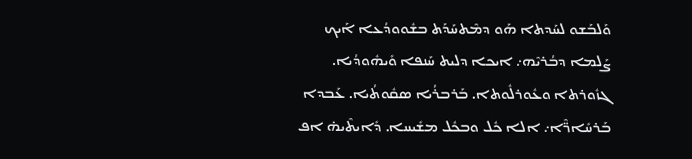ܘܰܠܒܰܫܘ ܠܚܰܕܬܐ ܗܰܘ ܕܡܶܬܚܰܕܰܬ ܒܫܽܘܘܕܳܥܐ ܐܰܝܟ ܨܰܠܡܐ ܕܒܳܪܝܶܗ܇ ܐܝܟܐ ܕܠܝܬ ܚܰܢܦܐ ܘܺܝܗܽܘܕܳܝܐ. ܓܙܽܘܪܬܐ ܘܥܽܘܪܠܽܘܬܐ. ܒܰܪܒܪܳܝܐ ܣܩܽܘܬܳܝܐ. ܥܰܒܕܐ ܒܰܪܚܺܐܖ̈ܶܐ܇ ܐܠܐ ܟܽܠ ܘܒܟܽܠ ܡܫܺܝܚܐ. ܕܺܐܝܬܶܝܗ̇ ܐܦ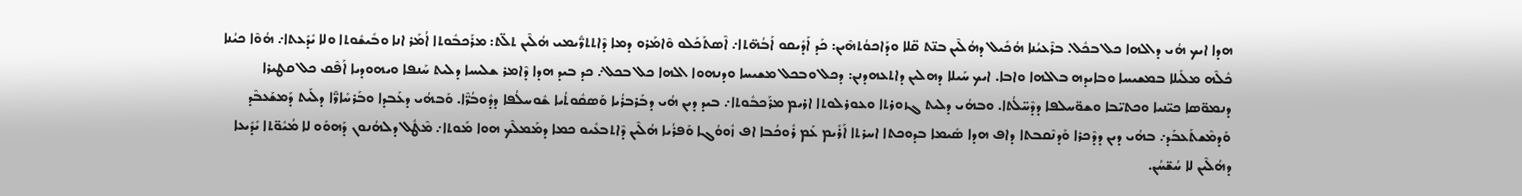ܗܕܐ ܐܝܟ ܗܳܝ ܕܐܠܗܐ ܟܠ ܒܟܽܠ. ܒܪܶܥܝܳܢܐ ܗܳܟܺܝܠ ܕܗܳܠܶܝܢ ܒܢ̈ܬ ܩ̈ܠܐ ܘܕܰܐܟܘܳܬܗܶܝܢ: ܟܰܕ ܐܰܕܺܝܩܘ ܐܰܒܳܗ̈ܬܐ܇ ܐܶܣܬܰܟܰܠܘ ܘܶܐܡܰܪܘ ܕܡܐ ܕܶܐܬܬܖ̈ܺܝܡܝ ܗܳܠܶܝܢ ܬܠ̈ܬ: ܡܪܰܟܒܽܘܬܐ ܐܳܡܰܪ ܐܢܐ ܘܒܺܝܫܽܘܬܐ ܘܠܐ ܝܺܕܰܥܬܐ܇ ܗܳܘܶܐ ܟܝܳܢܐ ܟܽܠܶܗ ܡܠܺܝܠܐ ܒܡܫܝܚܐ ܘܒܐܝܕܗ ܒܐܠܗܐ ܘܐܒܐ. ܐܝܟ ܚܰܝܠܐ ܕܗܠܝܢ ܕܐܬܥܗܕܢܢ: ܕܟܠ ܘܒܟܠ ܡܫܝܚܐ ܘܕܢܗܘܐ ܐܠܗܐ ܟܠ ܒܟܠ܇ ܟܕ ܒܝܕ ܗܕܐ ܕܶܐܡܪ ܫܠܝܚܐ ܕܠܝܬ ܚܰܢܦܐ ܘܝܗܘܕܝܐ ܐܰܦܶܩ ܟܠ ܩܛܝܪܐ ܕܢܡܘ̈ܣܐ ܟܝ̈ܢܝܐ ܘܟܬܝ̈ܒܐ ܘܫܘ̈ܚܠܦܐ ܕܕܶܚ̈ܠܳܬܐ. ܘܒܗܳܝ ܕܠܝܬ ܓܙܘܪܬܐ ܘܥܘܪܠܘܬܐ ܐܪܝܡ ܡܪܰܟܒܽܘܬܐ܇ ܒܝܕ ܕܝܢ ܗܳܝ ܕܒܰܪܒܪܳܝܐ ܘܰܣܩܽܘܬܳܝܐ ܫܽܘܚܠܳܦܐ ܕܕܽܘܒܳܖ̈ܶܐ. ܘܰܒܗܳܝ ܕܥܰܒܕܐ ܘܒܰܪܚܺܐܖ̈ܶܐ ܕܠܰܝܬ ܕܰܡܫܰܥܒܶܕ ܘܰܕܡܶܫܬܰܥܒܰܕ܇ ܒܗܳܝ ܕܝܢ ܕܕܶܟܪܐ ܘܰܕܢܶܩܒܬܐ ܕܐܦ ܗܕܐ ܣܺܝܡܐ ܒܕܘܟܬܐ ܐܚܪܬܐ ܐܰܪܺܝܡ ܥܰܡ ܪܽܘܟܳܒܐ ܐܦ ܙܽܘܘܳܓܐ ܘܰܦܪܳܝܐ ܗܳܠܶܝܢ ܕܶܐܬܒܥܺܝܘ ܟܡܐ ܕܡܰܡܠܶܟ ܗܘܐ ܡܰܘܬܐ܇ ܡܶܛܽܠ ܕܠܗܳܢܘܢ ܕܰܗܘܰܘ ܠܐ ܡܳܝܽܘ̈ܬܐ ܝܺܕܺܝܥܐ ܕܗܳܠܶܝܢ ܠܐ ܚܳܫ̈ܚܳܢ.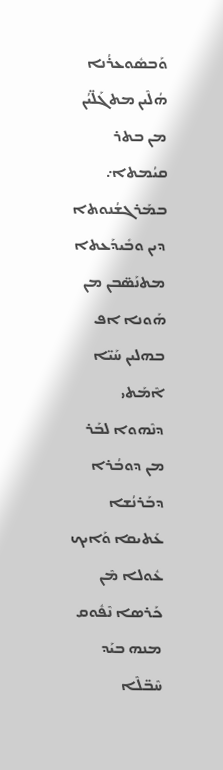ܘܰܒܣܽܘܥܪܳܢܐ ܗܳܠܶܝܢ ܡܬܓܰܠ̈ܝܳܢ ܡܢ ܒܬܪ ܩܝܳܡܬܐ܇ ܒܡܰܪܓܫܳܢܘܬܐ ܕܝܢ ܘܒܺܝܕܰܥܬܐ ܡܬܢܰܣ̈ܒܢ ܡܢ ܗܰܘܢܐ ܐܦ ܒܗܠܝܢ ܚܰܝ̈ܐ ܐܶܡܰܬܝ ܕܢܶܗܘܐ ܠܒܰܪ ܡܢ ܕܘܒܳܪܐ ܕܒܰܪܢܳܫܐ ܥܰܬܝܩܐ ܘܰܐܝܟ ܥܽܘܠܐ ܡܶܢ ܟܰܪܣܐ ܢܶܦܽܘܩ ܡܢܗ ܒܝܰܕ ܚܶܒ̈ܠܶܐ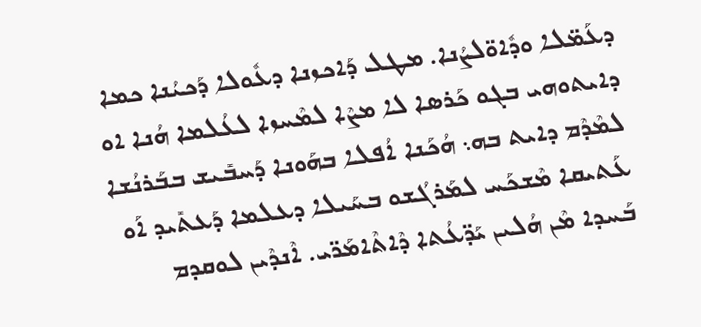ܕܥܰܡ̈ܠܐ ܘܕܽܐܘ̈ܠܨܳܢܐ. ܡܛܠ ܕܰܐܟܙܢܐ ܕܥܽܘܠܐ ܕܰܟܝܳܢܐ ܟܡܐ ܕܐܝܬܘܗܝ ܒܓܘ ܟܰܪܣܐ ܠܐ ܡܨܶܐ ܠܡܶܚܙܐ ܠܥܳܠܡܐ ܗܳܢܐ ܐܘ ܠܡܶܕܶܡ ܕܐܝܬ ܒܗ܆ ܗܳܟܰܢܐ ܐܳܦܠܐ ܒܗܰܘܢܐ ܕܰܚܒܺܝܫ ܒܒܰܪܢܳܫܐ ܥܰܬܝܩܐ ܡܶܫܟܰܚ ܠܡܰܪܓܳܫܘ ܒܚܰܝܠܐ ܕܥܠܡܐ ܕܰܥܬܺܝܕ ܐܰܘ ܒܰܚܕܐ ܡܶܢ ܗܳܠܝܢ ܝܰܕ̈ܥܳܬܐ ܕܶܐܬܶܐܡܰܖ̈ܝ. ܐܶܢܕܶܝܢ ܠܘܩܕܡ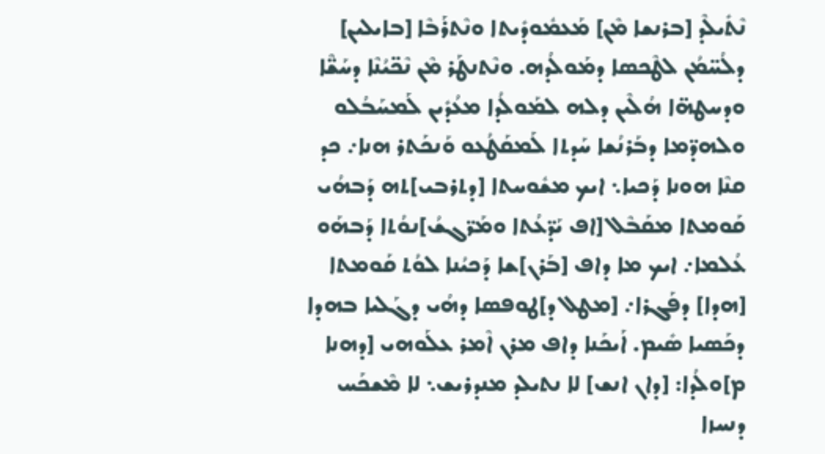ܢܶܬܺܝܠܶܕ [ܒܪܢܫܐ ܡܶܢ] ܡܰܥܡܽܘܕܺܝܬܐ ܘܢܶܬܪܰܒܶܐ [ܒܐܝܠܝܢ] ܕܠܳܚ̈ܡܳܢ ܠܛܶܟܣܐ ܕܡܰܘܠܳܕܗ. ܘܢܶܬܢܛܰܪ ܡܶܢ ܢܶܟ̈ܝܳܢܶܐ ܕܚܰܫ̈ܶܐ ܘܕܚܛܗ̈ܐ ܗܳܠܶܝܢ ܕܠܗ ܠܡܰܘܠܳܕܐ ܡܥܳܕܺܝܢ ܠܰܡܚܰܒܳܠܘ ܘܠܗܕ̈ܡܐ ܕܒܰܪܢܳܫܐ ܚܰܕܬܐ ܠܰܡܩܰܛܳܥܘ ܘܰܢܟܰܬܪ ܗܢܐ܇ ܟܕ ܩܢܶܐ ܗܘܢܐ ܕܰܟܝܐ܆ ܐܝܟ ܡܫܽܘܚܬܐ [ܕܬܪܒܝ]ܬܗ ܕܰܒܗܳܝ ܩܰܘܡܬܐ ܡܩܰܒܶܠ [ܐܦ ܝܰܕ̈ܥܳܬܐ ܘܡܰܖ̈ܓܫܳ]ܢܘܳܬܐ ܕܰܒܗܰܘ ܥܳܠܡܐ܇ ܐܝܟ ܡܐ ܕܐܦ [ܒܰܪܢ]ܫܐ ܕܰܟܝܳܢܐ ܠܘܳܬ ܩܰܘܡܬܐ [ܗܕܐ] ܕܦܰܓܪܐ܇ [ܡܛܠ ܕ]ܛܘܦܣܐ ܕܗܳܝ ܕܓܰܠܝܐ ܒܗܕܐ ܕܟܰܣܝܐ ܣܺܝܡ. ܐܰܝܟܰܢܐ ܕܐܦ ܡܪܢ ܐܶܡܪ ܥܠܰܘܗܝ [ܕܗܢܐ ܡ]ܘܠܳܕܐ: [ܕܐܢ ܐܢܫ] ܠܐ ܢܬܝܠܕ ܡܢܕܪܝܫ܆ ܠܐ ܡܶܫܟܰܚ ܕܢܚܙܐ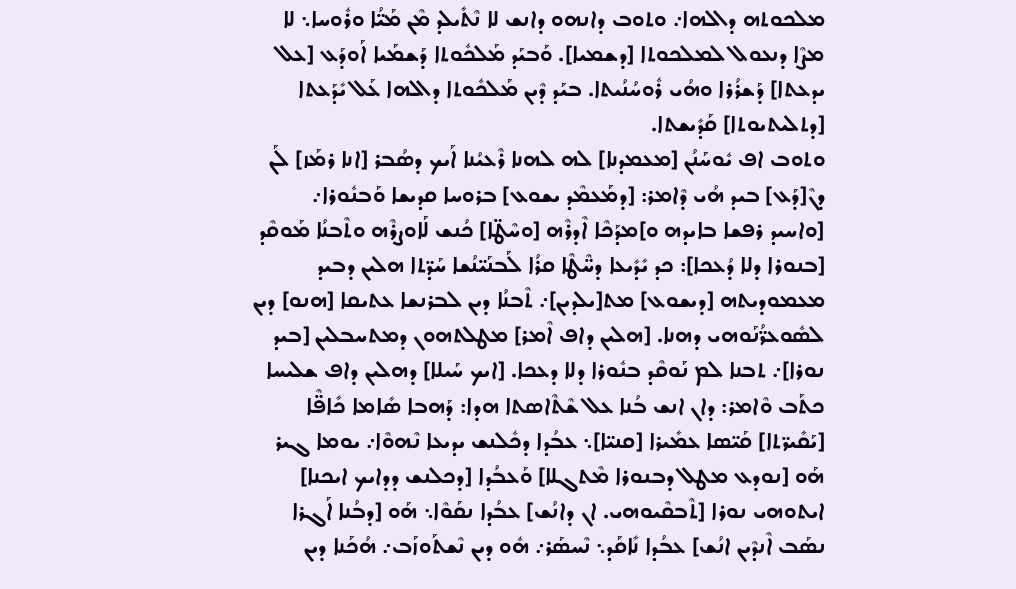ܡܠܟܘܬܗ ܕܐܠܗܐ܇ ܘܬܘܒ ܕܐܢܗܘ ܕܐܢܫ ܠܐ ܢܶܬܺܝܠܕ ܡܶܢ ܡܰܝ̈ܳܐ ܘܪܽܘܚܐ܆ ܠܐ ܡܨܶܐ ܕܢܥܘܠ ܠܡܠܟܘܬܐ [ܕܫܡܝܐ]. ܘܰܒܝܰܕ ܡܰܠܟܽܘܬܐ ܕܰܫܡܰܝܐ ܐܰܘܕܰܥ [ܥܠ ܝܕܥܬܐ] ܕܰܫܪܳܪܐ ܘܗܳܝ ܪܽܘܚܳܢܳܝܬܐ. ܒܝܰܕ ܕܶܝܢ ܡܰܠܟܽܘܬܐ ܕܐܠܗܐ ܥܰܠ ܝܺܕܰܥܬܐ [ܕܬܠܝܬܝܘܬܐ] ܩܰܕܺܝܫܬܐ.
ܘܬܘܒ ܐܦ ܝܽܘܚܰܢܳܢ [ܡܥܡܕܢܐ] ܠܗ ܠܗܢܐ ܪܶܥܝܳܢܐ ܐܰܝܟ ܕܣܳܒܪ [ܐܢܐ ܪܡܰܙ] ܠܰܢ ܕܢܶ[ܕܰܥ] ܒܝܕ ܗܳܝ ܕܶܐܡܪ: [ܕܡܰܥܡܶܕ ܝܫܘܥ] ܒܪܘܚܐ ܩܕܝܫܐ ܘܰܒܢܽܘܪܐ܇ [ܘܐܚܝܕ ܪܦܫܐ ܒܐܝܕܗ ܘ]ܡܕܰܟܶܐ ܐܶܕܪܶܗ [ܘܚܶܛ̈ܐ] ܟܳܢܫ ܠܰܐܘܨܪܶܗ ܘܬܶܒܢܳܐ ܡܰܘܩܶܕ [ܒܢܘܪܐ ܕܠܐ ܕܳܥܟܐ]: ܟܕ ܝܺܕܺܝܥܐ ܕܚ̈ܶܛܶܐ ܩܪܳܐ ܠܰܒܢܰܝ̈ܢܳܫܐ ܚܰܕ̈ܬܐ ܗܠܝܢ ܕܒܝܕ ܡܥܡܘܕܝܬܗ [ܕܝܫܘܥ] ܡܬ[ܝܠܕܝܢ]܇ ܬܶܒܢܳܐ ܕܝܢ ܠܒܪܢܫܐ ܥܬܝܩܐ [ܗܢܘ] ܕܝܢ ܠܣܽܘܥܖ̈ܳܢܰܘܗܝ ܕܗܢܐ. [ܗܠܝܢ ܕܐܦ ܐܶܡܪ] ܡܛܠܬܗܘܢ ܕܡܬܚܒܠܝܢ [ܒܝܕ ܢܘܪܐ]܇ ܬܒܢܐ ܠܡ ܢܰܘܩܶܕ ܒܢܽܘܪܐ ܕܠܐ ܕܥܟܐ. [ܐܝܟ ܚܰܝܠܐ] ܕܗܠܝܢ ܕܐܦ ܫܠܝܚܐ ܟܬܰܒ ܘܶܐܡܪ: ܕܐܢ ܐܢܫ ܒܳܢܐ ܥܠ ܫܶܬܶܐܣܬܐ ܗܕܐ: ܕܰܗܒܐ ܣܺܐܡܐ ܟܺܐܦ̈ܶܐ [ܝܰܩܺܝܖ̈ܬܐ] ܩܰܝ̈ܣܐ ܥܡܺܝܪܐ [ܩܢܝ̈ܐ]܆ ܥܒܳܕܐ ܕܟܽܠܢܫ ܝܕܝܥܐ ܢܶܗܘܶܐ܇ ܝܘܡܐ ܓܝܪ ܗܰܘ [ܢܘܕܥ ܡܛܠ ܕܒܢܘܪܐ ܡܶܬܓܠܐ] ܘܰܥܒܳܕܐ [ܕܟܠܢܫ ܕܕܐܝܟ ܐܝܟܢܐ] ܐܝܬܘܗܝ ܢܘܪܐ [ܬܶܒܩܶܝܘܗܝ. ܐܢ ܕܐܢܳܫ] ܥܒܳܕܐ ܢܩܰܘܶܐ܆ ܗܰܘ [ܕܒܳܢܐ ܐܰܓܪܐ ܢܣܰܒ ܐܶܢܕܶܝܢ ܐܢܳܫ] ܥܒܳܕܐ ܢܺܐܩܰܕ܆ ܢܶܚܣܰܪ܇ ܗܽܘ ܕܝܢ ܢܶܫܬܰܘܙܰܒ܇ ܗܳܟܰܢܐ ܕܝܢ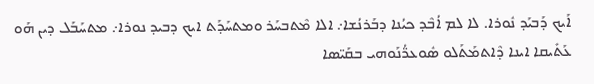ܐܰܝܟ ܕܰܒܝܰܕ ܢܽܘܪܐ. ܠܐ ܠܡ ܐܳܒܶܕ ܟܝܳܢܐ ܕܒܰܪܢܳܫܐ܇ ܐܠܐ ܡܶܬܒܚܰܪ ܘܡܬܚܰܕܰܬ ܐܝܟ ܕܒܝܕ ܢܘܪܐ܇ ܡܬܚܰܒܰܠ ܕܝܢ ܗܰܘ ܥܰܬܺܝܩܐ ܐܝܢܐ ܕܶܐܬܡܰܬܰܠܘ ܣܽܘܥܖ̈ܳܢܰܘܗܝ ܒܩܰܝ̈ܣܐ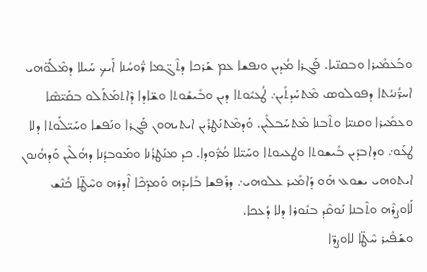ܘܒܰܥܡܺܝܪܐ ܘܒܩܢ̈ܝܐ. ܦܰܓܪܐ ܡܳܕܝܢ ܘܢܦܫܐ ܥܡ ܫܰܪܟܐ ܕܬܶܓ̈ܡܐ ܖ̈ܽܘܚܳܢܐ ܐܰܝܟ ܚܰܝܠܐ ܕܡܶܠܰܘ̈ܗܝ ܐܚܖ̈ܳܢܝܳܬܐ ܕܦܘܠܘܣ ܡܶܬܚܰܕܬܺܝܢ܇ ܛܳܥܝܽܘܬܐ ܕܝܢ ܘܒܺܝܫܽܘܬܐ ܘܫ̈ܐܕܐ ܕܶܐܬܡܰܬܰܠܘ ܒܩܰܝ̈ܣܶܐ ܘܥܡܺܝܪܐ ܘܩܢܝ̈ܐ ܘܬܶܒܢܐ ܡܶܬܚܰܒܠܺܝܢ. ܘܰܕܡܶܬܢܰܛܪܺܝܢ ܐܝܬܝܗܘܢ ܦܰܓܪܐ ܘܢܰܦܫܐ ܘܚܰܝ̈ܠܰܘܬܐ ܕܠܐ ܛܥܰܘ܇ ܘܕܐܒܕܺܝܢ ܒܺܝܫܘܬܐ ܘܛܥܝܘܬܐ ܘܚܰܝ̈ܠܐ ܡܳܖ̈ܽܘܕܐ. ܟܕ ܡܢܰܛܪܳܢܐ ܘܡܰܘܒܕܳܢܐ ܕܗܳܠܶܝܢ ܘܰܕܗܳܢܘܢ ܐܝܬܘܗܝ ܝܫܘܥ ܗܰܘ ܕܰܐܡܺܝܪ ܥܠܘܗܝ܇ ܕܪܰܦܫܐ ܒܺܐܝܕܶܗ ܘܰܡܕܰܟܶܐ ܐܶܕܪܗ ܘܚܶܛ̈ܐ ܟܳܢܶܫ ܠܰܐܘܨܪܶܗ ܘܬܶܒܢܐ ܢܰܘܩܶܕ ܒܢܽܘܪܐ ܕܠܐ ܕܳܥܟܐ.
ܘܫܰܦܺܝܪ ܚܶܛ̈ܐ ܠܐܘܨܖ̈ܐ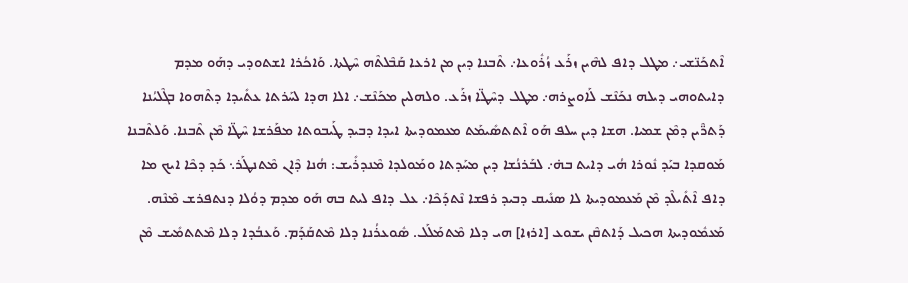ܐܶܬܟܰܢ̈ܫܝ܇ ܡܛܠ ܕܐܦ ܠܗܶܝܢ ܙܪܰܥ ܙܳܪܽܘܥܐ܇ ܬܶܒܢܐ ܕܝܢ ܡܢ ܐܪܥܐ ܩܰܒܶܠܬܶܗ ܚܶܛܬܐ. ܘܰܐܟܳܪܐ ܐܫܬܘܕܝ ܕܗܰܘ ܡܕܡ ܕܐܝܬܘܗܝ ܕܝܠܗ ܢܟܰܢܶܫ ܠܰܐܘܨܪܗ܇ ܡܛܠ ܕܚܶܛ̈ܐ ܙܪܰܥ. ܘܠܗܠܝܢ ܡܟܰܢܶܫ܇ ܐܠܐ ܗܕܐ ܠܚܰܪܬܐ ܥܬܺܝܕܐ ܕܬܶܗܘܐ ܒܓܶܠܝܳܢܐ ܕܰܬܖ̈ܶܝܢ ܕܡܶܢ ܫܡܝܐ. ܗܫܐ ܕܝܢ ܚܠܦ ܗܰܘ ܐܶܬܬܣܺܝܡܰܬ ܡܥܡܘܕܝܬܐ ܐܝܕܐ ܕܒܝܕ ܛܰܝܒܘܬܐ ܡܦܰܪܫܐ ܚܶܛ̈ܐ ܡܶܢ ܬܶܒܢܐ. ܘܰܠܬܶܒܢܐ ܡܰܘܩܕܐ ܒܝܰܕ ܢܽܘܪܐ ܗܳܝ ܕܐܝܬ ܒܗ̇܇ ܠܒܰܪܢܳܫܐ ܕܝܢ ܡܚܰܕܬܐ ܘܡܰܘܠܕܐ ܡܶܢܕܪܺܝܫ: ܗܳܢܐ ܕܶܐܢ ܡܶܬܢܛܰܪ܆ ܟܰܕ ܕܟܶܐ ܐܝܟ ܡܐ ܕܐܦ ܐܶܬܺܝܠܶܕ ܡܶܢ ܡܰܥܡܘܕܝܬܐ ܠܐ ܣܢܺܝܩ ܕܒܝܕ ܪܦܫܐ ܢܶܬܕܰܟܶܐ܇ ܥܠ ܕܐܦ ܠܝܬ ܒܗ ܗܰܘ ܡܕܡ ܕܘܳܠܐ ܕܢܬܦܪܫ ܡܶܢܶܗ.
ܡܰܥܡܽܘܕܝܬܐ ܗܟܝܠ ܕܰܐܬܩܶܢ ܝܫܘܥ [ܐܪܙܐ] ܗܝ ܕܠܐ ܡܶܬܡܰܠܰܠ. ܣܽܘܥܪܳܢܐ ܕܠܐ ܡܶܬܩܰܕܰܡ. ܘܰܥܒܳܕܐ ܕܠܐ ܡܶܬܬܡܺܝܫ ܡܶܢ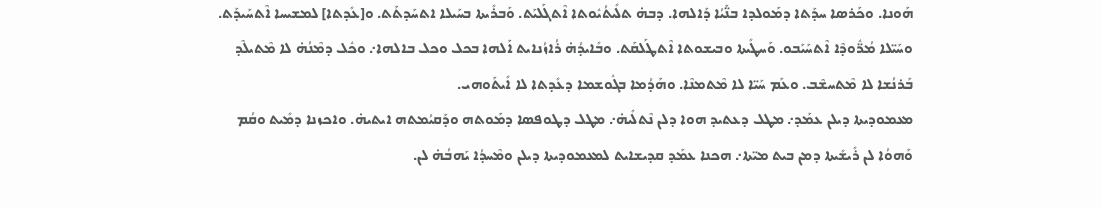ܗܰܘܢܐ. ܘܟܰܪܣܐ ܚܕܰܬܐ ܕܡܰܘܠܕܐ ܒܢ̈ܰܝܳܐ ܕܰܐܠܗܐ. ܕܒܗ̇ ܬܠܺܝܬܳܝܽܘܬܐ ܐܶܬܓܰܠܝܰܬ. ܘܰܒܪܺܝܬܐ ܒܚܰܝܠܐ ܐܬܚܰܕܬܰܬ. ܘ[ܥܺܕܬܐ] ܠܡܫܝܚܐ ܐܶܬܚܰܝܕܰܬ. ܘܚܰܝ̈ܠܐ ܡܳܖ̈ܽܘܕܶܐ ܐܶܬܚܰܝܰܒܘ. ܘܰܚܛܺܝܬܐ ܘܒܝܫܘܬܐ ܐܶܬܛܰܠܩܰܬ. ܘܒܺܐܝܕܳܗ̇ ܪܳܐܙܳܢܐܝܬ ܐܰܠܗܐ ܒܟܠ ܘܟܠ ܒܐܠܗܐ܇ ܘܟܽܠ ܕܡܶܢܳܗ̇ ܠܐ ܡܶܬܝܠܶܕ ܒܰܪܢܳܫܐ ܠܐ ܡܶܬܚܫܶܒ. ܘܥܰܡ ܚܰܝ̈ܐ ܠܐ ܡܶܬܡܢܶܐ. ܘܗܰܕܳܡܐ ܒܓܽܘܫܡܐ ܕܥܺܕܬܐ ܠܐ ܐܺܝܬܰܘܗܝ.
ܡܥܡܘܕܝܬܐ ܕܝܠܢ ܥܡܰܕ܇ ܡܛܠ ܕܥܬܝܕ ܗܘܐ ܕܠܢ ܢܶܬܠܺܝܗ̇܇ ܡܛܠ ܕܛܘܦܣܐ ܕܡܰܘܬܗ ܘܕܰܩܝܳܡܬܗ ܐܝܬܝܗ̇. ܘܐܟܙܢܐ ܕܡܺܝܬ ܘܩܳܡ ܘܰܗܘܳܐ ܠܢ ܪܺܝܫܺܝܬܐ ܕܡܢ ܒܝܬ ܡܝ̈ܬܐ܇ ܗܟܢܐ ܥܡܰܕ ܩܕܝܫܐܝܬ ܠܡܥܡܘܕܝܬܐ ܕܝܠܢ ܘܡܶܚܕܳܐ ܝܰܗܒܳܗ̇ ܠܢ.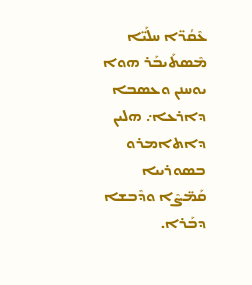ܥܶܩܳܖ̈ܐ ܚܠܰܝ̈ܐ ܡܶܣܬܰܝܒܰܪ ܗܘܐ ܝܘܚܢܢ ܘܥܣܒܐ ܕܐܪܥܐ܇ ܗܠܝܢ ܕܐܬܐܡܪܘ ܒܣܘܪܝܝܐ ܩܰܡ̈ܨܶܐ ܘܕܶܒܫܐ ܕܒܰܪܐ.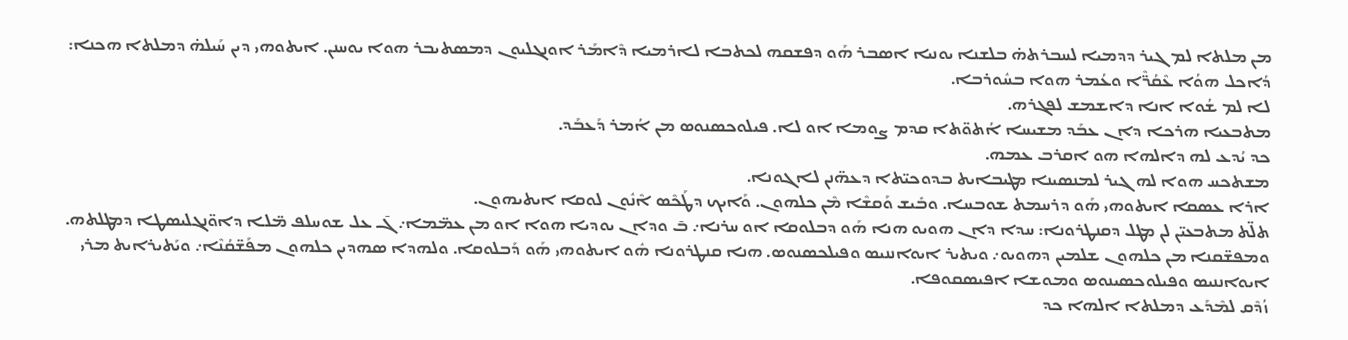ܡܢ ܡܠܬܐ ܠܡ ܓܝܪ ܕܕܡܝܐ ܠܚܒܪܬܗ̇ ܒܠܫܢܐ ܝܘܢܝܐ ܐܣܒܪ ܗܰܘ ܕܦܫܩܗ ܠܟܬܒܐ ܠܐܪܡܝܐ ܕܶܐܡܰܪ ܐܘܢܓܠܝܘܢ ܕܡܣܬܝܒܪ ܗܘܐ ܝܘܚܢܢ. ܐܝܬܘܗܝ ܕܝܢ ܚܰܝܠܗ̇ ܕܡܠܬܐ ܗܟܢܐ: ܕܳܐܟܠ ܗܘܳܐ ܥܶܩܳܖ̈ܶܐ ܘܥܳܡܪ ܗܘܐ ܒܚܽܘܪܒܐ.
ܠܐ ܠܡ ܫܳܘܐ ܐܢܐ ܕܐܫܡܫ ܠܦܓܪܗ.
ܡܬܒܥܝܐ ܗܪܟܐ ܕܐܢ ܥܒܰܕ ܡܫܝܚܐ ܐܳܬܘ̈ܬܐ ܩܕܡ ܨܘܡܐ ܐܘ ܠܐ. ܦܝܠܘܟܣܢܘܣ ܡܢ ܐܳܡܪ ܕܰܥܒܰܕ.
ܟܕ ܝܳܕܥ ܠܗ ܕܐܠܗܐ ܗܘ ܐܩܪܒ ܥܡܗ.
ܡܫܬܟܚ ܗܘܐ ܠܗ ܓܝܪ ܠܡܢܣܝܢܐ ܡܛܝܒܐܝܬ ܒܕܘܟܝ̈ܬܐ ܕܥܗ̈ܢܢ ܠܐܓܘܢܐ.
ܐܪܐ ܥܣܩܐ ܐܝܬܘܗܝ ܗܰܘ ܕܪܚܡܬ ܫܘܒܚܐ. ܘܒܺܝܫ ܘܰܩܫܶܐ ܡܶܢ ܟܠܗܘܢ. ܘܰܐܝܟ ܕܛܰܟܶܣ ܐܶܢܽܘܢ ܠܘܩܐ ܐܝܬܝܗܘܢ.
ܬܠ̈ܬ ܡܬܒܥܝ̈ܢ ܠܢ ܡܛܠ ܕܩܢܛܪܘܢܐ: ܚܕܐ ܕܐܢ ܗܘܝܘ ܗܢܐ ܗܰܘ ܕܒܠܘܩܐ ܐܘ ܚܪܢܐ܇ ܒ̄ ܘܕܐܢ ܝܘܕܝܐ ܗܘܐ ܐܘ ܡܢ ܥܡ̈ܡܐ܇ ܓ̄ ܥܠ ܫܘܚܠܦ ܡ̈ܠܐ ܕܐܘ̈ܢܓܠܝܣܛܐ ܕܡܛܠܬܗ. ܘܡܦܫ̈ܩܢܐ ܡܢ ܟܠܗܘܢ ܫܠܡܝܢ ܕܗܘܝܘ܇ ܘܝܬܝܪ ܐܝܘܐܢܢܝܣ ܘܦܝܠܟܣܢܘܣ. ܗܢܐ ܩܢܛܪܘܢܐ ܗܽܘ ܐܝܬܘܗܝ ܗܰܘ ܕܰܒܠܘܩܐ. ܘܠܗܕܐ ܣܗܕܝܢ ܟܠܗܘܢ ܡܦܰܫ̈ܩܳܢܶܐ܇ ܘܝܰܬܝܪܐܝܬ ܡܪܝ ܐܝܘܐܢܢܝܣ ܘܦܝܠܘܟܣܝܢܘܣ ܘܡܘܫܐ ܐܦܝܣܩܘܦܐ.
ܙܳܕܶܩ ܠܡܶܕܰܥ ܕܡܠܬܐ ܐܠܗܐ ܟܕ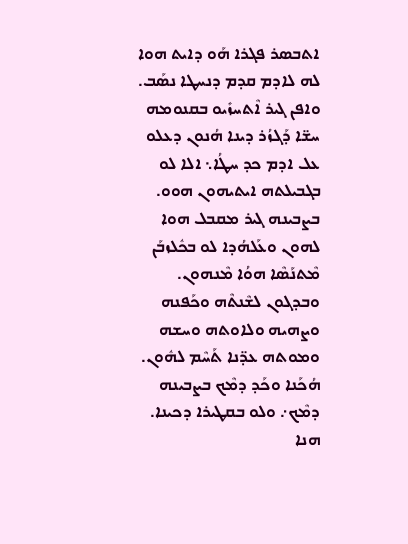ܐܬܒܣܪ ܦܓܪܐ ܗܰܘ ܕܐܝܬ ܗܘܐ ܠܗ ܠܐܕܡ ܩܕܡ ܕܢܚܛܐ ܢܣܰܒ. ܘܐܦܢ ܓܝܪ ܐܶܬܚܙܺܝܘ ܒܩܢܘܡܗ ܚܫ̈ܐ ܕܰܓܙܳܪ ܕܝܢܐ ܗܳܢܘܢ ܕܥܠܘ ܥܠ ܐܕܡ ܟܕ ܚܛܳܐ܆ ܐܠܐ ܠܘ ܒܓܒܝܠܬܗ ܐܝܬܝܗܘܢ ܗܘܘ. ܒܨܒܝܢܗ ܓܝܪ ܡܩܒܠ ܗܘܐ ܠܗܘܢ ܘܥܰܠܗܳܕܐ ܠܘ ܒܟܽܠܙܒܰܢ ܡܶܬܢܰܣܶܐ ܗܘܳܐ ܡܶܢܗܘܢ. ܘܒܕܓܘܢ ܠܫܶܢܬܶܗ ܘܟܰܦܢܗ ܘܨܗܝܗ ܘܠܐܘܬܗ ܘܚܫܗ ܘܡܘܬܗ ܥܕ̈ܢܐ ܬܰܚܶܡ ܠܗܽܘܢ. ܗܳܟܰܢܐ ܘܟܰܕ ܕܡܶܟ ܒܨܒܝܢܗ ܕܡܶܟ܇ ܘܠܘ ܒܩܛܝܪܐ ܕܟܝܢܐ. ܗܢܐ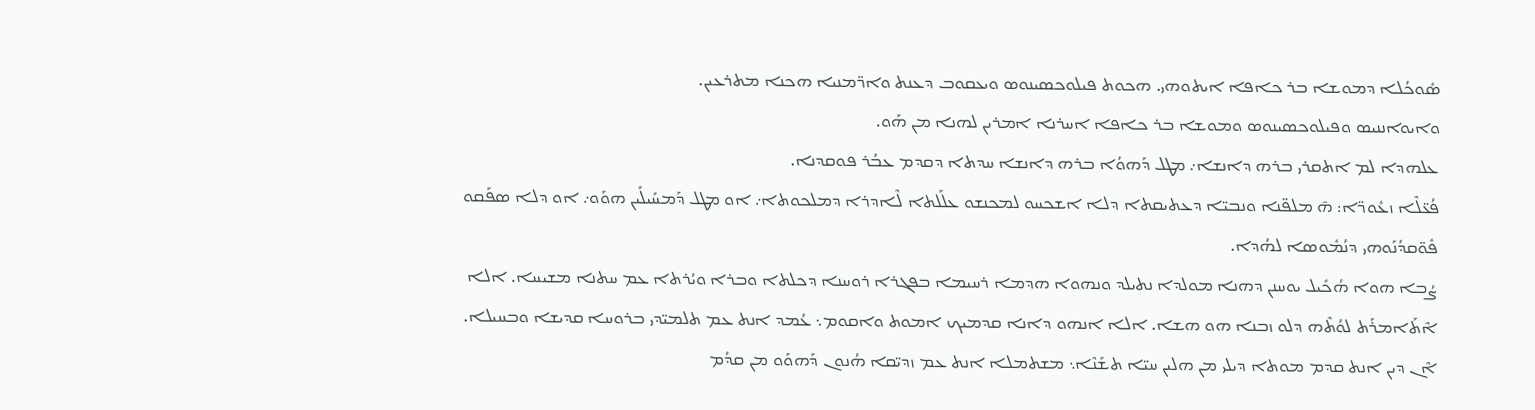ܣܽܘܟܳܠܐ ܕܡܘܫܐ ܒܪ ܟܐܦܐ ܐܝܬܘܗܝ. ܗܟܘܬ ܦܝܠܘܟܣܝܢܘܣ ܘܝܥܩܘܒ ܕܥܢܬ ܘܐܖ̈ܡܢܝܐ ܗܟܢܐ ܡܬܪܥܝܢ.
ܘܐܝܘܐܢܢܝܣ ܘܦܝܠܘܟܣܝܢܘܣ ܘܡܘܫܐ ܒܪ ܟܐܦܐ ܐܚܪܢܐ ܐܡܪܝܢ ܠܗܢܐ ܡܢ ܗܰܘ.
ܥܠܗܕܐ ܠܡ ܐܬܩܪܝ ܒܪܗ ܕܐܢܫܐ܇ ܡܛܠ ܕܰܗܘܳܐ ܒܪܗ ܕܐܢܫܐ ܚܕܬܐ ܕܩܕܡ ܥܒܳܪ ܦܘܩܕܢܐ.
ܦܳܥ̈ܠܶܐ ܙܥܽܘܖ̈ܐ: ܗ̄ ܡܠܦ̈ܢܐ ܘܢܒܝ̈ܐ ܕܥܬܝܩܬܐ ܕܠܐ ܐܫܟܚܘ ܠܡܟܢܫܘ ܥܠܰܠܬܐ ܠܶܐܕܪܐ ܕܡܠܟܘܬܐ܇ ܐܘ ܡܛܠ ܕܰܡܚܺܝܠܺܝܢ ܗܘܰܘ܇ ܐܘ ܕܠܐ ܣܦܰܩܘ ܦܽܘ̈ܩܕܳܢܰܘܗܝ ܕܢܳܡܽܘܣܐ ܠܗܳܕܐ.
ܨܳܒܐ ܗܘܐ ܗܳܟܺܝܠ ܝܘܚܢܢ ܕܗܢܐ ܡܘܠܕܐ ܢܬܝܠܕ ܘܢܗܘܐ ܗܕܡܐ ܪܚܝܡܐ ܒܦܓܪܐ ܪܘܚܢܐ ܕܟܠܬܐ ܘܒܪܐ ܘܝܳܪܬܐ ܥܡ ܚܬܢܐ ܡܫܝܚܐ. ܐܠܐ ܐܶܬܰܐܡܪܰܬ ܠܘܳܬܶܗ ܕܠܘ ܙܒܢܐ ܗܘ ܗܫܐ. ܐܠܐ ܐܢܗܘ ܕܐܢܐ ܩܕܡܝܟ ܐܡܘܬ ܘܐܩܘܡ܆ ܥܳܡܕ ܐܢܬ ܥܡ ܬܠܡܝ̈ܕܝ ܒܪܘܚܐ ܩܕܝܫܐ ܘܒܚܝܠܐ. ܐܶܢ ܕܝܢ ܐܢܬ ܩܕܡ ܡܘܬܐ ܕܝܠܝ ܡܢ ܗܠܝܢ ܚܝ̈ܐ ܬܫܰܢܶܐ܆ ܡܫܬܡܠܐ ܐܢܬ ܥܡ ܙܕܝ̈ܩܐ ܗܳܢܘܢ ܕܰܗܘܰܘ ܡܢ ܩܕܳܡ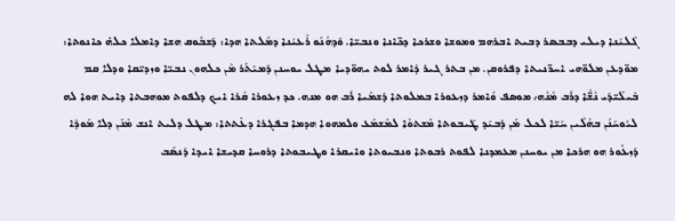ܓܶܠܝܳܢܐ ܕܝܠܝ ܕܒܒܣܪ ܕܒܝܬ ܐܒܪܗܡ ܘܡܘܫܐ ܘܫܪܟܐ ܕܟ̈ܐܢܐ ܘܢܒܝ̈ܐ. ܘܰܕܗܳܢܰܘ ܪܶܥܝܳܢܐ ܕܡܶܠܬܐ ܗܕܐ: ܕܰܫܒܽܘܩ ܗܫܐ ܕܐܡܠܐ ܟܠܗ̇ ܟܐܢܘܬܐ: ܡܘ̈ܕܥܢ ܡܠܘ̈ܗܝ ܐܚܖ̈ܢܝܬܐ ܕܦܪܘܩܢ. ܡܢ ܒܬܪ ܓܝܪ ܕܶܐܡܪ ܠܘܬ ܝܗܘ̈ܕܝܐ ܡܛܠ ܝܘܚܢܢ ܕܰܡܝܰܬܰܪ ܡܶܢ ܟܠܗܘܢ ܢܒܝ̈ܐ ܘܙܕܝ̈ܩܐ ܘܕܠܐ ܩܡ ܒܺܝܠܺܝ̈ܕܰܝ ܢܶܫ̈ܶܐ ܕܪܰܒ ܡܶܢܶܗ܇ ܡܘܣܦ ܘܳܐܡܪ ܕܙܥܘܪܐ ܒܡܠܘܬܐ ܕܰܫܡܰܝܐ ܪܰܒ ܗܘ ܡܢܗ. ܟܕ ܙܥܘܪܐ ܩܳܪܐ ܐܝܟ ܕܠܦܘܬ ܡܘܗܒܬܐ ܕܐܝܬ ܗܘܐ ܠܗ ܠܝܽܘܚܰܢܳܢ ܒܗܳܠܶܝܢ ܚܰܝ̈ܐ ܠܟܠ ܡܰܢ ܕܰܒܝܰܕ ܛܰܝܒܘܬܐ ܡܶܫܬܘܶܐ ܠܡܶܫܡܰܥ ܘܠܡܗܘܐ ܗܕܡܐ ܒܦܓܪܐ ܕܥܺܬܬܐ: ܡܛܠ ܕܠܝܬ ܐܢܫ ܡܶܢܰܢ ܕܠܐ ܡܰܘܕܶܐ ܕܰܙܥܽܘܪ ܗܘ ܗܪܟܐ ܡܢ ܝܘܚܢܢ ܡܥܡܕܢܐ ܠܦܘܬ ܪܒܘܬܐ ܘܢܒܝܘܬܐ ܘܐܝܩܪܐ ܘܛܝܒܘܬܐ ܕܪܘܚܐ ܩܕܝܫܐ ܐܝܕܐ ܕܰܢܣܰܒ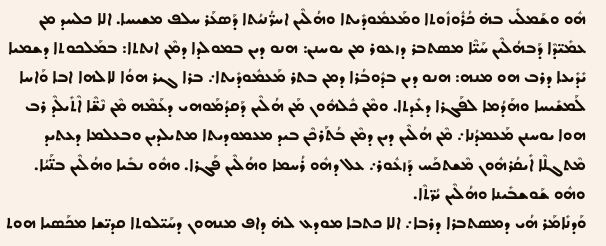ܗܽܘ ܘܫܰܡܠܺܝ ܒܗ̇ ܟܳܪܽܘܙܽܘܬܐ ܘܡܰܥܡܽܘܕܺܝܬܐ ܘܗܳܠܶܝܢ ܐܚܖ̈ܳܢܝܳܬܐ ܕܰܣܥܰܪ ܚܠܦ ܡܫܝܚܐ. ܐܠܐ ܟܠܚܕ ܡܢ ܥܡܺܝ̈ܕܶܐ ܕܰܒܗܳܠܶܝܢ ܚܰܝ̈ܶܐ ܡܣܬܒܪ ܕܙܥܘܪ ܡܢ ܝܘܚܢܢ: ܗܢܘ ܕܝܢ ܒܡܘܠܕܐ ܕܡܶܢ ܐܢܬܬܐ: ܒܡܰܠܟܘܬܐ ܕܫܡܝܐ ܝܺܕܺܝܥܐ ܕܪܒ ܗܘ ܡܢܗ: ܗܢܘ ܕܝܢ ܒܕܽܘܒܳܪܐ ܕܡܢ ܒܬܪ ܡܰܥܡܽܘܕܺܝܬܐ܇ ܒܪܐ ܓܝܪ ܗܘܳܐ ܠܐܠܗܐ ܐܒܐ ܘܰܐܚܐ ܠܰܡܫܺܝܚܐ ܘܗܰܕܳܡܐ ܠܦܰܓܪܐ ܕܥܺܕܬܐ. ܘܡܶܢ ܟܽܠܗܽܘܢ ܡܰܢ ܗܳܠܶܝܢ ܕܰܩܕܳܡܰܘܗܝ ܕܥܰܡܶܗ ܡܶܢ ܢܶܫ̈ܶܐ ܐܶܬܺܝܠܶܕ ܪܒ ܗܘܐ ܝܘܚܢܢ ܡܰܥܡܕܳܢܐ܇ ܡܶܢ ܗܳܠܶܝܢ ܕܝܢ ܕܡܶܢ ܒܳܬܰܪܟܶܢ ܒܝܕ ܡܥܡܘܕܝܬܐ ܡܬܝܠܕܝܢ ܘܒܥܠܡܐ ܕܥܬܝܕ ܡܶܬܓܠܶܐ ܐܺܝܩܳܪܗܽܘܢ ܡܶܫܬܟܰܚ ܕܰܙܥܽܘܪ܇ ܥܠ ܕܗܽܘ ܪܳܚܡܐ ܘܗܳܠܶܝܢ ܦܰܓܪܐ. ܘܗܽܘ ܢܒܺܝܐ ܘܗܳܠܶܝܢ ܒܢ̈ܰܝܳܐ. ܘܗܽܘ ܫܰܘܫܒܺܝܢܐ ܘܗܳܠܶܝܢ ܝܳܖ̈ܬܶܐ.
ܘܰܕܢܺܐܡܰܪ ܗܳܝ ܕܡܣܬܒܪܐ ܕܪܒܐ܇ ܐܠܐ ܟܬܒܐ ܡܘܕܥ ܠܗ̇ ܕܐܦ ܡܢܗܘܢ ܕܚܰܝ̈ܠܘܬܐ ܩܕܝ̈ܫܐ ܡܟܰܣܝܐ ܗܘܬ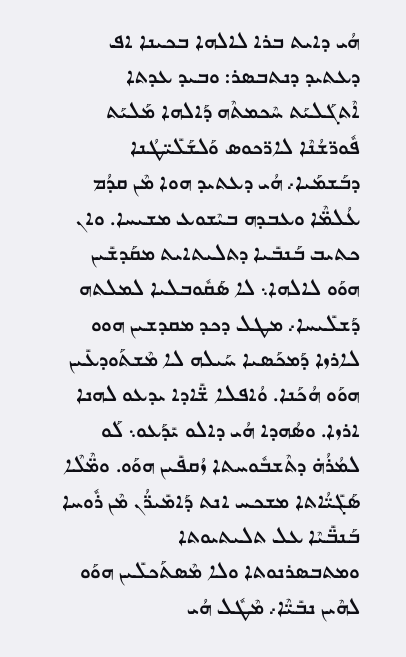ܗܳܝ ܕܐܝܬ ܒܪܐ ܠܐܠܗܐ ܒܟܝܢܐ ܐܦ ܕܥܬܝܕ ܕܢܬܒܣܪ: ܘܒܝܕ ܥܕܬܐ ܐܶܬܓܰܠܝܰܬ ܚܶܟܡܬܶܗ ܕܰܐܠܗܐ ܡܰܠܝܰܬ ܦܽܘܖ̈ܫܳܢܶܐ ܠܐܖ̈ܟܘܣ ܘܰܠܫܰܠܺܝ̈ܛܳܢܐ ܕܒܰܫܡܰܝܐ܇ ܗܳܝ ܕܥܬܝܕ ܗܘܐ ܡܶܢ ܩܕܳܡ ܥܳܠܡ̈ܶܐ ܘܥܒܕܗ ܒܝܶܫܘܥ ܡܫܝܚܐ. ܘܐܢ ܟܬܝܒ ܒܰܢܒܺܝܐ ܕܬܠܝܬܐܝܬ ܡܩܰܕܫܺܝܢ ܗܘܰܘ ܠܐܠܗܐ܆ ܠܐ ܣܰܩܽܘܒܠܝܐ ܠܡܠܬܗ ܕܰܫܠܺܝܚܐ܇ ܡܛܠ ܕܟܕ ܡܩܕܫܝܢ ܗܘܘ ܠܐܪܙܐ ܕܰܡܟܰܣܝܐ ܚܰܝܠܗ ܠܐ ܡܶܫܬܰܘܕܥܺܝܢ ܗܘܰܘ ܗܳܟܰܢܐ. ܘܳܐܦܠܐ ܫ̈ܺܐܕܐ ܝܕܥܘ ܠܗܢܐ ܐܪܙܐ. ܘܣܳܗܕܐ ܗܳܝ ܕܐܠܘ ܝܺܕܰܥܘ܆ ܠܰܘ ܠܡܳܪܳܗ̇ ܕܬܶܫܒܽܘܚܬܐ ܙܳܩܦܺܝܢ ܗܘܰܘ. ܘܡ̈ܶܠܶܐ ܣܰܓܺܝ̈ܳܐܬܐ ܡܫܟܚ ܐܢܬ ܕܰܐܡܺܝܖ̈ܳܢ ܡܶܢ ܪܽܘܚܐ ܒܰܢܒ̈ܺܝܶܐ ܥܠ ܬܠܝܬܝܘܬܐ ܘܡܬܒܣܪܢܘܬܐ ܘܠܐ ܡܶܣܬܰܟܠܺܝܢ ܗܘܰܘ ܠܗܶܝܢ ܢܒܺܝ̈ܶܐ܇ ܡܶܛܽܠ ܗܳܝ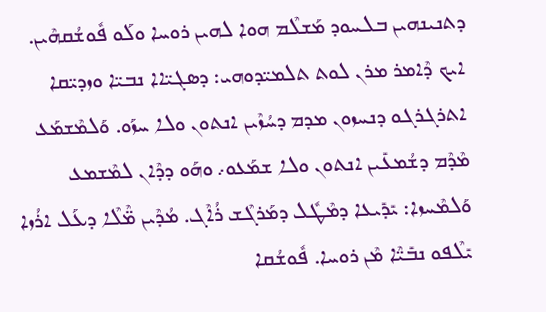ܕܬܢܝܢܗܝܢ ܒܠܚܘܕ ܡܰܫܠܶܡ ܗܘܐ ܠܗܝܢ ܪܘܚܐ ܘܠܰܘ ܦܽܘܫܳܩܗܶܝܢ. ܐܝܟ ܕܶܐܡܪ ܡܪܢ ܠܘܬ ܬܠܡܝ̈ܕܘܗܝ: ܕܣܓܝ̈ܐܐ ܢܒܝ̈ܐ ܘܙܕܝ̈ܩܐ ܐܬܪܓܪܓܘ ܕܢܚܙܘܢ ܡܕܡ ܕܚܳܙܶܝܢ ܐܢܬܘܢ ܘܠܐ ܚܙܰܘ. ܘܰܠܡܶܫܡܰܥ ܡܶܕܶܡ ܕܫܳܡܥܺܝܢ ܐܢܬܘܢ ܘܠܐ ܫܡܰܥܘ܇ ܘܗܰܘ ܕܕܶܐܢ ܠܡܶܫܡܥ ܘܰܠܡܶܚܙܐ: ܝܺܕܺܝܥܐ ܕܡܶܛܽܠ ܕܡܰܪܓܶܫ ܪܳܐܶܓ. ܡܳܕܶܝܢ ܡ̈ܶܠܶܐ ܕܥܰܠ ܐܪܳܙܐ ܝܺܠܶܦܘ ܢܒܺܝ̈ܶܐ ܡܶܢ ܪܘܚܐ. ܦܽܘܫܳܩܐ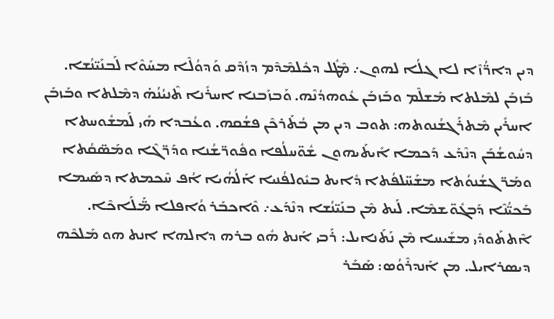ܕܝܢ ܕܐܖ̈ܳܙܶܐ ܠܐ ܓܠܳܐ ܠܗܘܢ܇ ܡܶܛܽܠ ܕܟܽܠܡܶܕܶܡ ܕܙܳܕܶܩ ܘܰܕܘܳܠܶܐ ܡܚܰܘܶܐ ܠܰܒܢܰܝ̈ܢܳܫܐ. ܒܰܙܒܰܢ ܠܡܶܠܬܐ ܡܰܫܠܶܡ ܘܒܰܙܒܰܢ ܥܽܘܗܕܳܢܶܗ. ܘܰܒܙܰܒܢܐ ܐܚܪܺܢܐ ܬܶܢܝܳܢܳܗ̇ ܕܡܶܠܬܐ ܘܒܰܙܒܰܢ ܐܚܪܺܝܢ ܡܶܬܪܰܓܫܳܢܘܬܗ: ܬܘܒ ܕܝܢ ܡܢ ܒܳܬܰܪܟܶܢ ܦܫܳܩܗ. ܘܥܳܒܕܐ ܗܺܝ ܠܰܡܫܽܘܚܬܐ ܕܚܽܘܫܳܒܰܢ ܕܢܶܕܰܥ ܕܰܟܡܐ ܐܺܝܬܰܝܗܘܢ ܫܽܘ̈ܚܠܳܦܐ ܘܦܽܘܖ̈ܫܳܢܐ ܘܕܰܖ̈ܓܶܐ ܘܡܰܣ̈ܩܳܬܐ ܘܡܰܖ̈ܓܫܳܢܘܳܬܐ ܡܫܰܚ̈ܠܦܳܬܐ ܕܺܐܝܬ ܒܝܽܘܠܦܳܢܝܐ ܐܰܠܳܗܳܝܐ ܐܳܦ ܚܶܟܡܬܐ ܕܣܺܝܡܐ ܒܰܟܝ̈ܳܢܶܐ ܕܰܒܓܽܘ̈ܫܡܶܐ. ܠܰܝܬ ܡܶܢ ܒܢܰܝ̈ܢܳܫܐ ܕܢܶܕܰܥ܇ ܘܶܐܟܒܰܪ ܘܳܐܦܠܐ ܡ̈ܰܠܰܐܟܶܐ.
ܐܶܬܬܰܘܕܺܝ ܡܫܺܝܚܐ ܡܶܢ ܢܰܬܰܢܐܝܠ: ܪܰܒܝ ܐܰܢܬ ܗܽܘ ܒܪܗ ܕܐܠܗܐ ܐܢܬ ܗܘ ܡܰܠܟܶܗ ܕܝܣܪܐܝܠ. ܡܢ ܐܰܢܕܪܶܘܳܣ: ܣܰܒܰܪ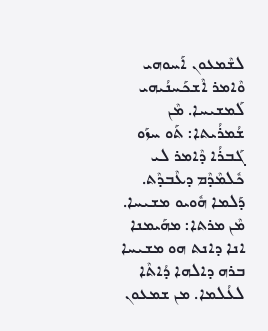ܠܫܶܡܥܘܢ ܐܰܚܘܗܝ ܘܶܐܡܪ ܐܶܫܟܰܚܢܳܝܗܝ ܠܰܡܫܝܚܐ. ܡܶܢ ܫܳܡܪܳܝܬܐ: ܬܰܘ ܚܙܰܘ ܓܰܒܪܳܐ ܕܶܐܡܪ ܠܝ ܟܽܠܡܶܕܶܡ ܕܥܶܒܕܶܬ. ܕܰܠܡܐ ܗܽܘܝܘ ܡܫܝܚܐ. ܡܶܢ ܡܪܬܐ: ܡܗܰܝܡܢܐ ܐܢܐ ܕܐܢܬ ܗܘ ܡܫܝܚܐ ܒܪܗ ܕܐܠܗܐ ܕܳܐܬܶܐ ܠܥܳܠܡܐ. ܡܢ ܫܡܥܘܢ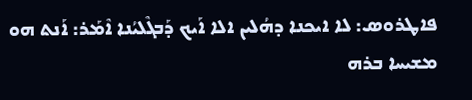ܦܐܛܪܘܣ: ܠܐ ܐܝܟܢܐ ܕܗܳܠܝܢ ܐܠܐ ܐܰܝܟ ܕܰܒܓܶܠܝܳܢܐ ܐܶܡܰܪ: ܐܰܢܬ ܗܘ ܡܫܝܚܐ ܒܪܗ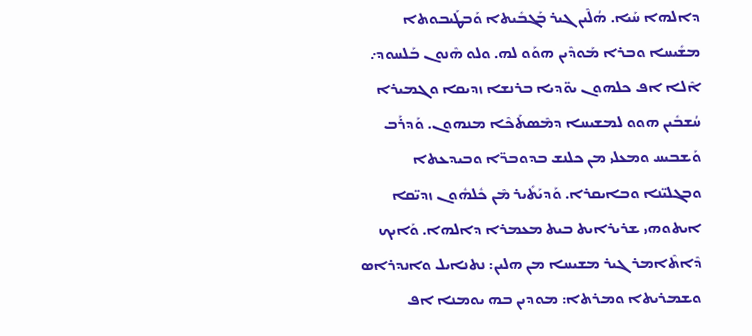ܕܐܠܗܐ ܚܰܝܐ. ܗܳܠܶܝܢ ܓܝܪ ܒܰܓܒܺܝܬܐ ܘܰܒܛܰܝܒܘܬܐ ܡܫܺܝܚܐ ܘܒܪܐ ܡܰܘܕܶܝܢ ܗܘܰܘ ܠܗ. ܘܠܘ ܗܶܢܘܢ ܒܰܠܚܘܕ܇ ܐܶܠܐ ܐܦ ܟܠܗܘܢ ܝܘ̈ܕܝܐ ܒܪܢܫܐ ܙܕܝܩܐ ܘܓܡܝܪܐ ܚܳܫܒܺܝܢ ܗܘܘ ܠܡܫܝܚܐ ܕܡܶܣܬܰܟܶܐ ܡܢܗܘܢ. ܘܰܕܪܰܒ ܘܰܫܒܝܚ ܘܡܥܠܝ ܡܢ ܟܠܢܫ ܒܕܘܒܖ̈ܐ ܘܒܝܕܥܬܐ ܘܒܓܠܝ̈ܢܐ ܘܒܐܝܩܪܐ. ܘܰܕܝܰܬܺܝܪ ܡܶܢ ܟܽܠܗܽܘܢ ܙܕܝ̈ܩܐ ܐܝܬܘܗܝ ܫܪܝܪܐܝܬ ܒܝܬ ܡܥܡܪܐ ܕܐܠܗܐ. ܘܰܐܝܟ ܕܶܐܬܶܐܡܪ ܓܝܪ ܡܫܝܚܐ ܡܢ ܗܠܝܢ: ܢܬܢܐܝܠ ܘܐܢܕܪܐܣ ܘܫܡܪܝܬܐ ܘܡܪܬܐ: ܡܘܕܝܢ ܒܗ ܝܘܡܢܐ ܐܦ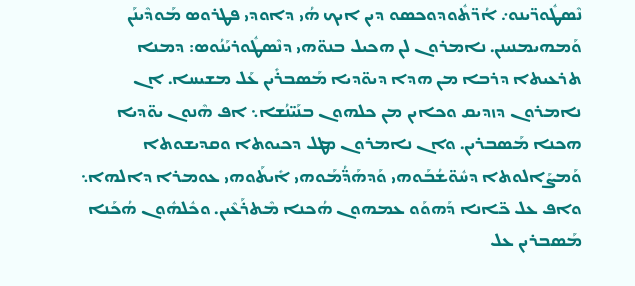ܢܶܣܛܽܘܖ̈ܝܢܘ܇ ܐܳܖ̈ܬܽܘܕܘܟܣܘ ܕܝܢ ܐܝܟ ܗܳܝ ܕܐܘܕܝ ܦܛܪܘܣ ܡܰܘܕܶܝܢܰܢ ܘܰܡܗܝܡܢܝܢܢ. ܢܐܡܪܘܢ ܠܢ ܗܟܝܠ ܒܢܘ̈ܗܝ ܕܢܶܣܛܽܘܪܝܰܢܳܘܣ: ܕܡܢܐ ܬܪܥܝܬܐ ܕܪܒܐ ܡܢ ܗܕܐ ܕܝܘ̈ܕܝܐ ܡܰܣܒܪܺܝܢ ܥܰܠ ܡܫܝܚܐ. ܐܢ ܢܐܡܪܘܢ ܕܙܕܝܩ ܘܟܐܝܢ ܡܢ ܟܠܗܘܢ ܒܢܰܝ̈ܢܳܫܐ܆ ܐܦ ܗܶܢܘܢ ܝܘ̈ܕܝܐ ܗܟܢܐ ܡܰܣܒܪܝܢ. ܘܐܢ ܢܐܡܪܘܢ ܡܛܠ ܕܟܝܘܬܐ ܘܩܕܝܫܘܬܐ ܘܰܡܨܰܐܠܘܬܐ ܕܚܽܘ̈ܫܳܒܰܘܗܝ ܘܰܕܗܰܕ̈ܳܡܰܘܗܝ ܐܺܝܬܰܘܗܝ ܥܘܡܪܐ ܕܐܠܗܐ܆ ܘܐܦ ܥܠ ܟ̈ܐܢܐ ܕܰܗܘܰܘ ܥܡܗܘܢ ܗܳܟܢܐ ܡܶܬܪܰܥܶܝܢ. ܘܟܽܠܗܽܘܢ ܗܳܟܰܢܐ ܡܰܣܒܪܝܢ ܥܠ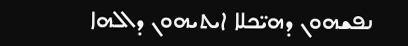ܢܦܫܗܘܢ ܕܗܝ̈ܟܠܐ ܐܝܬܝܗܘܢ ܕܐܠܗܐ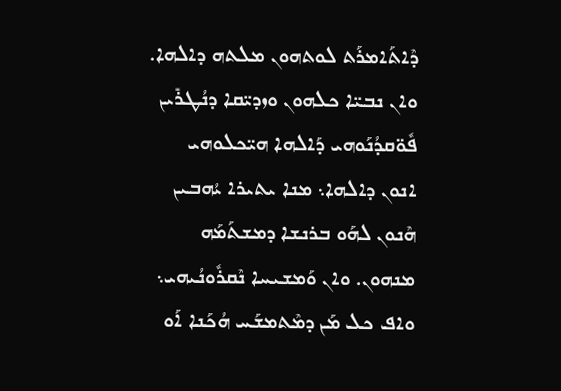ܕܶܐܬܰܐܡܪܰܬ ܠܘܬܗܘܢ ܡܠܬܗ ܕܐܠܗܐ. ܘܐܢ ܢܒܝ̈ܐ ܟܠܗܘܢ ܘܙܕܝ̈ܩܐ ܕܢܳܛܪܺܝܢ ܦܽܘ̈ܩܕܳܢܰܘܗܝ ܕܰܐܠܗܐ ܗܝ̈ܟܠܘܗܝ ܐܢܘܢ ܕܐܠܗܐ܆ ܡܢܐ ܝܬܝܪܐ ܝܳܗܒܝܢ ܗܶܢܘܢ ܠܗܰܘ ܒܪܢܫܐ ܕܡܫܬܰܡܰܗ ܡܢܗܘܢ. ܘܐܢ ܘܰܡܫܝܚܐ ܢܶܩܪܽܘܢܳܝܗܝ܆ ܘܐܦ ܟܠ ܡܰܢ ܕܡܶܬܡܫܰܚ ܗܳܟܰܢܐ ܐܰܘ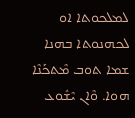ܠܡܠܟܘܬܐ ܐܘ ܠܟܗܢܘܬܐ ܒܗܢܐ ܫܡܐ ܬܘܒ ܡܶܬܟܰܢܶܐ ܗܘܐ. ܘܶܐܢ ܝܶܫܽܘܥ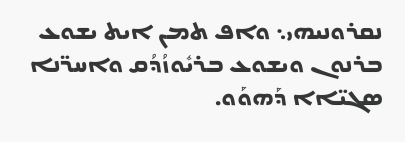ܢܩܪܘܢܝܗܝ܆ ܘܐܦ ܬܡܢ ܐܝܬ ܝܫܘܥ ܒܪܢܘܢ ܘܝܫܘܥ ܒܪܝܽܘܙܳܕܳܩ ܘܐܚܖ̈ܢܐ ܣܓܝ̈ܐܐ ܕܰܗܘܰܘ.